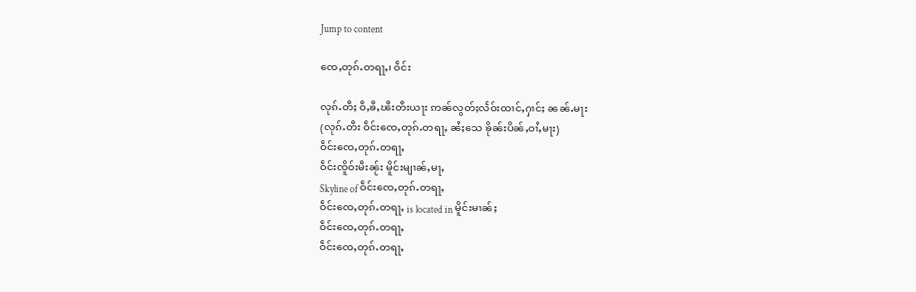Jump to content

ၸေႇတုၵ်ႉတရႃႇ၊ ဝဵင်း

လုၵ်ႉတီႈ ဝီႇၶီႇၽီးတီးယႃး ဢၼ်လွတ်ႈလႅဝ်းထၢင်ႇႁၢင်ႈ ၼၼ်ႉမႃး
(လုၵ်ႉတီး ဝဵင်းၸေႇတုၵ်ႉတရႃႇ ၼႆႈသေ ၶိုၼ်းပိၼ်ႇဝၢႆႇမႃး)
ဝဵင်းၸေႇတုၵ်ႉတရႃႇ
ဝဵင်းၸိူဝ်းမီးၼႂ်း မိူင်းမျၢၼ်ႇမႃႇ
Skyline of ဝဵင်းၸေႇတုၵ်ႉတရႃႇ
ဝဵင်းၸေႇတုၵ်ႉတရႃႇ is located in မိူင်းမၢၼ်ႈ
ဝဵင်းၸေႇတုၵ်ႉတရႃႇ
ဝဵင်းၸေႇတုၵ်ႉတရႃႇ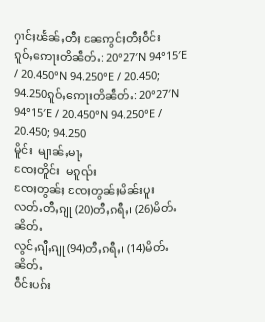ႁၢင်ႈၽႅၼ်ႇတီႈ ၼႄဢွင်ႈတီႈဝဵင်း
ၵူဝ်ႇဢေႃးတိၼဵတ်ႉ: 20°27′N 94°15′E / 20.450°N 94.250°E / 20.450; 94.250ၵူဝ်ႇဢေႃးတိၼဵတ်ႉ: 20°27′N 94°15′E / 20.450°N 94.250°E / 20.450; 94.250
မိူင်း  မျၢၼ်ႇမႃႇ
ၸႄႈတိူင်း  မၵူၺ်း
ၸႄႈတွၼ်ႈ ၸႄႈတွၼ်ႈမိၼ်းပူး
လတ်ႉတီႇၵျု (20)တီႇၵရီႇ၊ (26)မိတ်ႉၼိတ်ႉ
လွင်ႇၵျီႇၵျု (94)တီႇၵရီႇ၊ (14)မိတ်ႉၼိတ်ႉ
ဝဵင်းပၵ်း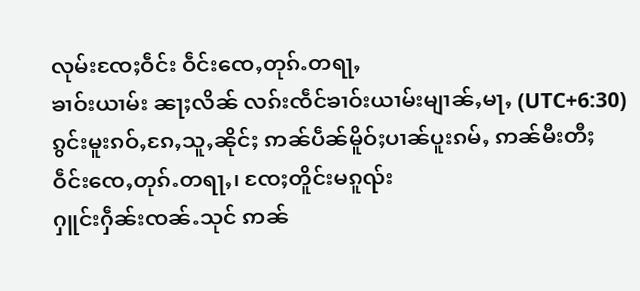လုမ်းၸႄႈဝဵင်း ဝဵင်းၸေႇတုၵ်ႉတရႃႇ
ၶၢဝ်းယၢမ်း ၼႃႈလိၼ် လၵ်းၸဵင်ၶၢဝ်းယၢမ်းမျၢၼ်ႇမႃႇ (UTC+6:30)
ၵွင်းမူးၵဝ်ႇၵႄႇသူႇၼိုင်ႈ ဢၼ်ပဵၼ်မိူဝ်ႈပၢၼ်ပူးၵမ်ႇ ဢၼ်မီးတီႈ ဝဵင်းၸေႇတုၵ်ႉတရႃႇ၊ ၸႄႈတိူင်းမၵူၺ်း
ႁူင်းႁဵၼ်းၸၼ်ႉသုင် ဢၼ်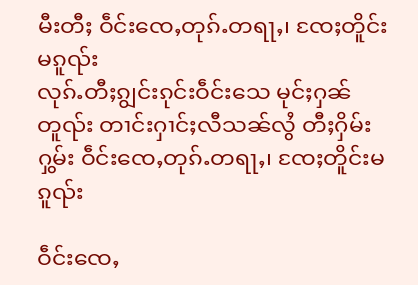မီးတီႈ ဝဵင်းၸေႇတုၵ်ႉတရႃႇ၊ ၸႄႈတိူင်းမၵူၺ်း
လုၵ်ႉတီႈၵျွင်းၵုင်းဝဵင်းသေ မုင်ႈႁၼ်တူၺ်း တၢင်းႁၢင်ႈလီသၼ်လွႆ တီႈႁိမ်းႁွမ်း ဝဵင်းၸေႇတုၵ်ႉတရႃႇ၊ ၸႄႈတိူင်းမၵူၺ်း

ဝဵင်းၸေႇ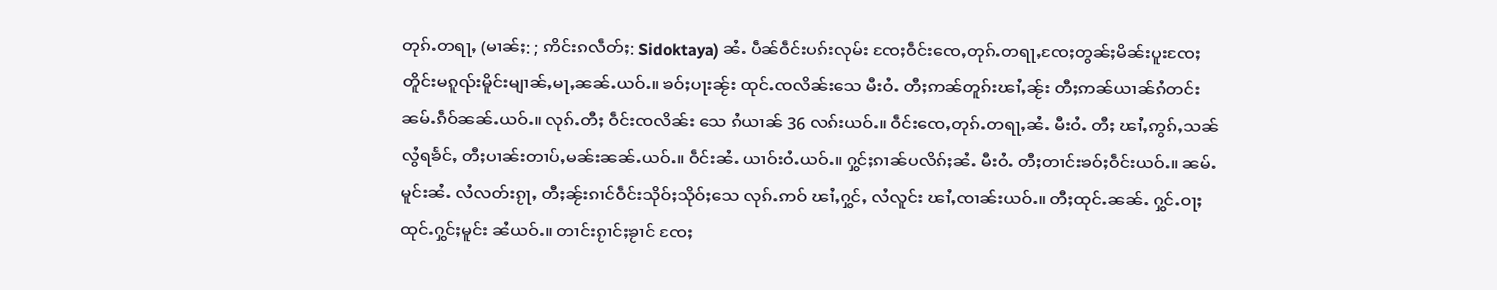တုၵ်ႉတရႃႇ (မၢၼ်ႈ: ; ဢိင်းၵလဵတ်ႈ: Sidoktaya) ၼႆႉ ပဵၼ်ဝဵင်းပၵ်းလုမ်း ၸႄႈဝဵင်းၸေႇတုၵ်ႉတရႃႇၸႄႈတွၼ်ႈမိၼ်းပူးၸႄႈတိူင်းမၵူၺ်းမိူင်းမျၢၼ်ႇမႃႇၼၼ်ႉယဝ်ႉ။ ၶဝ်ႈပႃးၼႂ်း ထုင်ႉၸလိၼ်းသေ မီးဝႆႉ တီႈဢၼ်တူၵ်းၽၢႆႇၼႂ်း တီႈဢၼ်ယၢၼ်ၵႆတင်း ၼမ်ႉၵဵဝ်ၼၼ်ႉယဝ်ႉ။ လုၵ်ႉတီႈ ဝဵင်းၸလိၼ်း သေ ၵႆယၢၼ် 36 လၵ်းယဝ်ႉ။ ဝဵင်းၸေႇတုၵ်ႉတရႃႇၼႆႉ မီးဝႆႉ တီႈ ၽၢႆႇဢွၵ်ႇသၼ်လွႆရၶႅင်ႇ တီႈပၢၼ်းတၢပ်ႇမၼ်းၼၼ်ႉယဝ်ႉ။ ဝဵင်းၼႆႉ ယၢဝ်းဝႆႉယဝ်ႉ။ ႁွင်ႈၵၢၼ်ပလိၵ်ႈၼႆႉ မီးဝႆႉ တီႈတၢင်းၶဝ်ႈဝဵင်းယဝ်ႉ။ ၼမ်ႉမူင်းၼႆႉ လႆလတ်းၵႂႃႇ တီႈၼႂ်းၵၢင်ဝဵင်းသိုဝ်ႈသိုဝ်ႈသေ လုၵ်ႉဢဝ် ၽၢႆႇႁွင်ႇ လႆလူင်း ၽၢႆႇၸၢၼ်းယဝ်ႉ။ တီႈထုင်ႉၼၼ်ႉ ႁွင်ႉဝႃႈ ထုင်ႉႁွင်ႈမူင်း ၼႆယဝ်ႉ။ တၢင်းၵႂၢင်ႈၶႂၢင် ၸႄႈ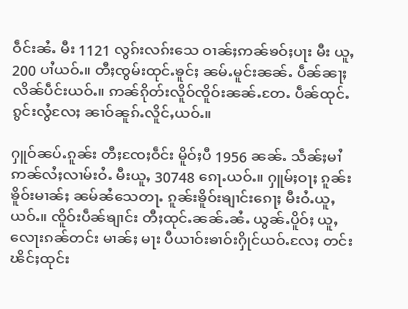ဝဵင်းၼႆႉ မီး 1121 လွၵ်းလၵ်းသေ ဝၢၼ်ႈဢၼ်ၶဝ်ႈပႃး မီး ယူႇ 200 ပၢႆယဝ်ႉ။ တီႈၸွမ်းထုင်ႉၶူင်ႈ ၼမ်ႉမူင်းၼၼ်ႉ ပဵၼ်ၼႃႈလိၼ်ပဵင်းယဝ်ႉ။ ဢၼ်ၵိုတ်းလိူဝ်ၸိူဝ်းၼၼ်ႉတႄႉ ပဵၼ်ထုင်ႉၵွင်းလွႆလႄႈ ၼၢဝ်ၼူၵ်ႉလိူင်ႇယဝ်ႉ။

ႁူဝ်ၼပ်ႉၵူၼ်း တီႈၸႄႈဝဵင်း မိူဝ်ႈပီ 1956 ၼၼ်ႉ သဵၼ်ႈမၢႆ ဢၼ်လႆႈလၢမ်းဝႆႉ မီးယူႇ 30748 ၵေႃႉယဝ်ႉ။ ႁူမ်ႈဝႃႈ ၵူၼ်းၶိူဝ်းမၢၼ်ႈ ၼမ်ၼႆသေတႃႉ ၵူၼ်းၶိူဝ်းၶျၢင်းၵေႃႈ မီးဝႆႉယူႇယဝ်ႉ။ ၸိူဝ်းပဵၼ်ၶျၢင်း တီႈထုင်ႉၼၼ်ႉၼႆႉ ယွၼ်ႉပိူဝ်ႈ ယူႇလေႃးၵၼ်တင်း မၢၼ်ႈ မႃး ပီယၢဝ်းၶၢဝ်းႁိုင်ယဝ်ႉလႄႈ တင်းၽိင်ႈထုင်း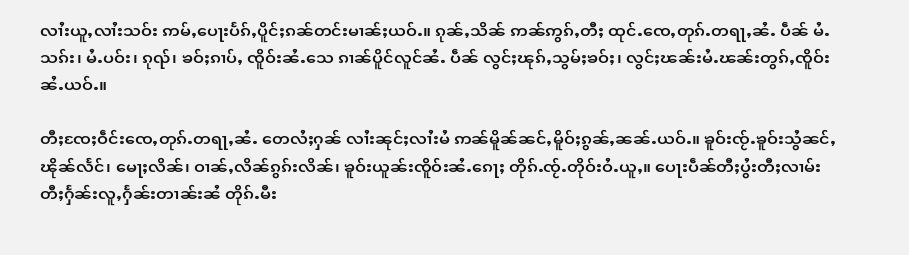လၢႆးယူႇလၢႆးသဝ်း ဢမ်ႇပေႃးပႅၵ်ႇပိူင်ႈၵၼ်တင်းမၢၼ်ႈယဝ်ႉ။ ၵုၼ်ႇသိၼ် ဢၼ်ဢွၵ်ႇတီႈ ထုင်ႉၸေႇတုၵ်ႉတရႃႇၼႆႉ ပဵၼ် မႆႉသၵ်း၊ မႆႉပဝ်း၊ ၵုၺ်၊ ၶဝ်ႈၵၢပ်ႇ ၸိူဝ်းၼႆႉသေ ၵၢၼ်ပိူင်လူင်ၼႆႉ ပဵၼ် လွင်ႈၽုၵ်ႇသွမ်ႈၶဝ်ႈ၊ လွင်ႈၽၼ်းမႆႉၽၼ်းတွၵ်ႇၸိူဝ်းၼႆႉယဝ်ႉ။

တီႈၸႄႈဝဵင်းၸေႇတုၵ်ႉတရႃႇၼႆႉ တေလႆႈႁၼ် လၢႆးၼုင်ႈလၢႆးမႆ ဢၼ်မိူၼ်ၼင်ႇမိူဝ်ႈၵွၼ်ႇၼၼ်ႉယဝ်ႉ။ ၶူဝ်းၸႂ်ႉၶူဝ်းသွႆၼင်ႇ ၽိုၼ်လႅင်၊ မေႃႈလိၼ်၊ ဝၢၼ်ႇလိၼ်ၵွၵ်းလိၼ်၊ ၶူဝ်းယူၼ်းၸိူဝ်းၼႆႉၵေႃႈ တိုၵ်ႉၸႂ်ႉတိုဝ်းဝႆႉယူႇ။ ပေႃးပဵၼ်တီႈပွႆးတီႈလၢမ်း တီႈႁႅၼ်းလူႇႁႅၼ်းတၢၼ်းၼႆ တိုၵ်ႉမီး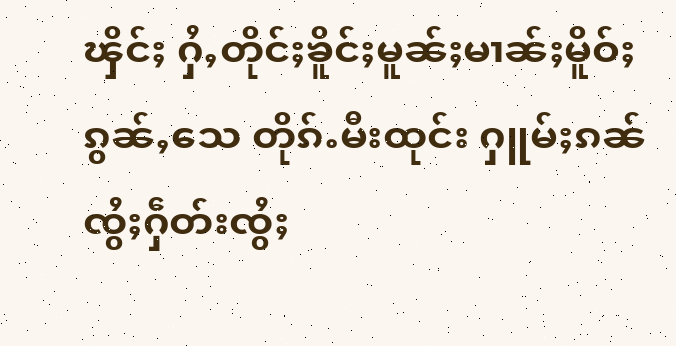ၾိင်ႈ ႁႆႇတိုင်ႈၶိူင်ႈမူၼ်ႈမၢၼ်ႈမိူဝ်ႈၵွၼ်ႇသေ တိုၵ်ႉမီးထုင်း ႁူမ်ႈၵၼ်ၸွႆႈႁဵတ်းၸွႆႈ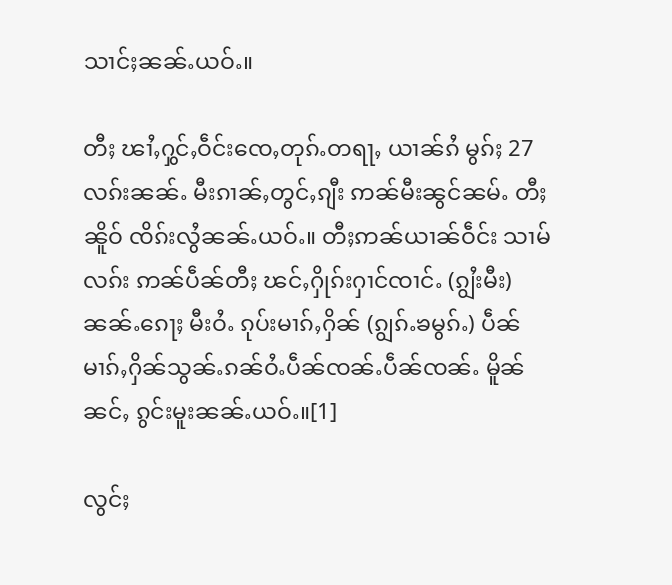သၢင်ႈၼၼ်ႉယဝ်ႉ။

တီႈ ၽၢႆႇႁွင်ႇဝဵင်းၸေႇတုၵ်ႉတရႃႇ ယၢၼ်ၵႆ မွၵ်ႈ 27 လၵ်းၼၼ်ႉ မီးၵၢၼ်ႇတွင်ႇၵျီး ဢၼ်မီးၼွင်ၼမ်ႉ တီႈၼိူဝ် ၸိၵ်းလွႆၼၼ်ႉယဝ်ႉ။ တီႈဢၼ်ယၢၼ်ဝဵင်း သၢမ်လၵ်း ဢၼ်ပဵၼ်တီႈ ၽင်ႇႁိုၵ်းႁၢင်ၸၢင်ႉ (ၵျွႆးမီး) ၼၼ်ႉၵေႃႈ မီးဝႆႉ ၵုပ်းမၢၵ်ႇႁိၼ် (ၵျွၵ်ႉၶမွၵ်ႉ) ပဵၼ်မၢၵ်ႇႁိၼ်သွၼ်ႉၵၼ်ဝႆႉပဵၼ်ၸၼ်ႉပဵၼ်ၸၼ်ႉ မိူၼ်ၼင်ႇ ၵွင်းမူးၼၼ်ႉယဝ်ႉ။[1]

လွင်ႈ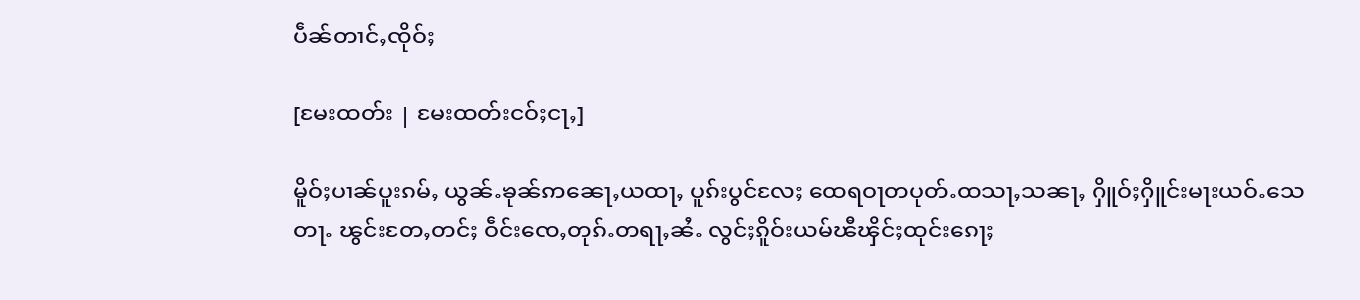ပဵၼ်တၢင်ႇၸိုဝ်ႈ

[မႄးထတ်း | မႄးထတ်းငဝ်ႈငႃႇ]

မိူဝ်ႈပၢၼ်ပူးၵမ်ႇ ယွၼ်ႉၶုၼ်ဢၼေႃႇယထႃႇ ပူၵ်းပွင်လႄႈ ထေရဝႃတပုတ်ႉထသႃႇသၼႃႇ ႁိူဝ်ႈႁိူင်းမႃးယဝ်ႉသေတႃႉ ၽွင်းတႄႇတင်ႈ ဝဵင်းၸေႇတုၵ်ႉတရႃႇၼႆႉ လွင်ႈၵိူဝ်းယမ်ၽီၾိင်ႈထုင်းၵေႃႈ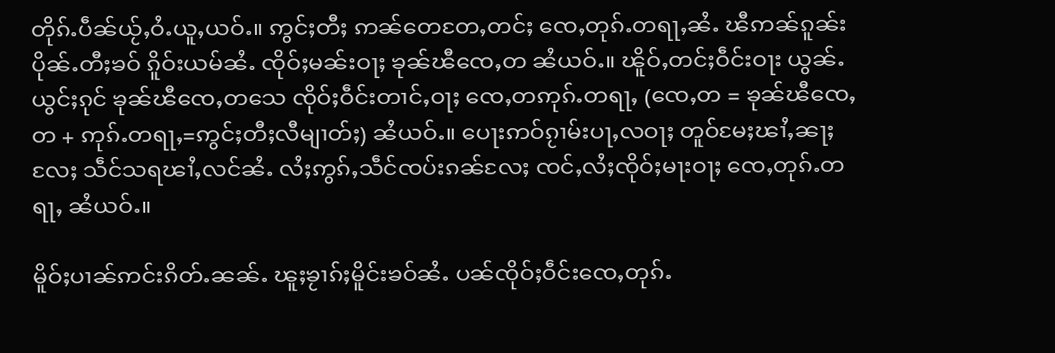တိုၵ်ႉပဵၼ်ယႂ်ႇဝႆႉယူႇယဝ်ႉ။ ဢွင်ႈတီႈ ဢၼ်တေတႄႇတင်ႈ ၸေႇတုၵ်ႉတရႃႇၼႆႉ ၽီဢၼ်ၵူၼ်းပိုၼ်ႉတီႈၶဝ် ၵိူဝ်းယမ်ၼႆႉ ၸိုဝ်ႈမၼ်းဝႃႈ ၶုၼ်ၽီၸေႇတ ၼႆယဝ်ႉ။ ၽိူဝ်ႇတင်ႈဝဵင်းဝႃး ယွၼ်ႉယွင်ႈၵုင် ၶုၼ်ၽီၸေႇတသေ ၸိုဝ်ႈဝဵင်းတၢင်ႇဝႃႈ ၸေႇတဢုၵ်ႉတရႃႇ (ၸေႇတ = ၶုၼ်ၽီၸေႇတ + ဢုၵ်ႉတရႃႇ=ဢွင်ႈတီႈလီမျၢတ်ႈ) ၼႆယဝ်ႉ။ ပေႃးဢဝ်ၵႂၢမ်းပႃႇလဝႃႈ တူဝ်မႄႈၽၢႆႇၼႃႈလႄႈ သဵင်သရၽၢႆႇလင်ၼႆႉ လႆႈဢွၵ်ႇသဵင်ၸပ်းၵၼ်လႄႈ ၸင်ႇလႆႈၸိုဝ်ႈမႃးဝႃႈ ၸေႇတုၵ်ႉတရႃႇ ၼႆယဝ်ႉ။

မိူဝ်ႈပၢၼ်ဢင်းၵိတ်ႉၼၼ်ႉ ၽူႈၶႂၢၵ်ႈမိူင်းၶဝ်ၼႆႉ ပၼ်ၸိုဝ်ႈဝဵင်းၸေႇတုၵ်ႉ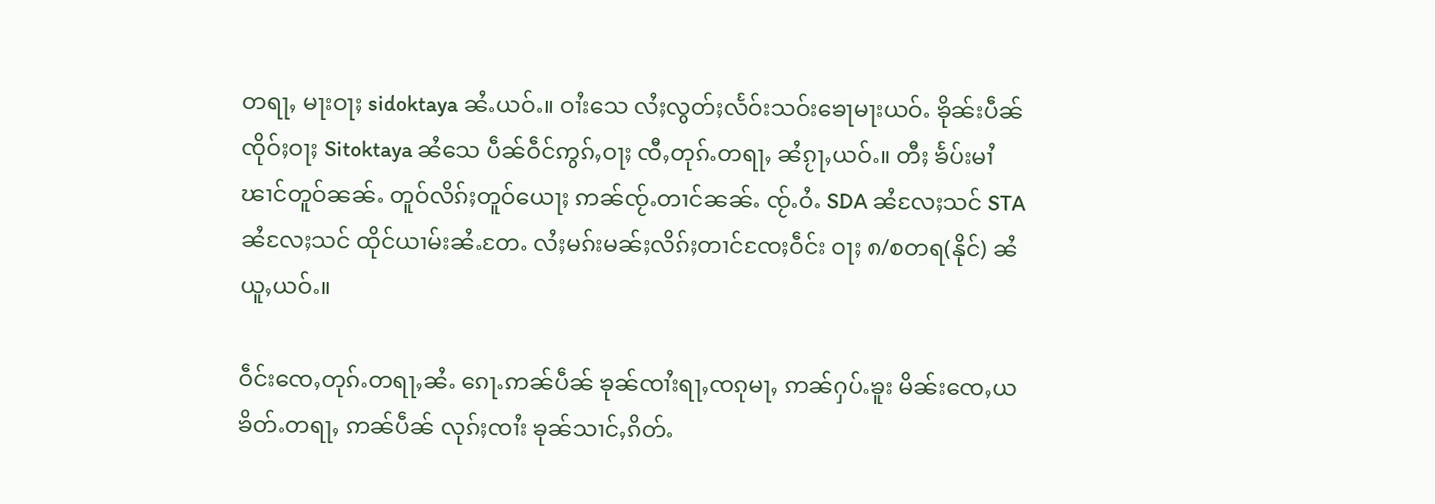တရႃႇ မႃးဝႃႈ sidoktaya ၼႆႉယဝ်ႉ။ ဝၢႆးသေ လႆႈလွတ်ႈလႅဝ်းသဝ်းၶေႃမႃးယဝ်ႉ ၶိုၼ်းပဵၼ်ၸိုဝ်ႈဝႃႈ Sitoktaya ၼႆသေ ပဵၼ်ဝဵင်ဢွၵ်ႇဝႃႈ ၸီႇတုၵ်ႉတရႃႇ ၼႆၵႂႃႇယဝ်ႉ။ တီႈ ၶႅပ်းမၢႆၽၢင်တူဝ်ၼၼ်ႉ တူဝ်လိၵ်ႈတူဝ်ယေႃႈ ဢၼ်ၸႂ်ႉတၢင်ၼၼ်ႉ ၸႂ်ႉဝႆႉ SDA ၼႆလႄႈသင် STA ၼႆလႄႈသင် ထိုင်ယၢမ်းၼႆႉတႄႉ လႆႈမၵ်းမၼ်ႈလိၵ်ႈတၢင်ၸႄႈဝဵင်း ဝႃႈ ၈/စတရ(နိုင်) ၼႆယူႇယဝ်ႉ။

ဝဵင်းၸေႇတုၵ်ႉတရႃႇၼႆႉ ၵေႃႉဢၼ်ပဵၼ် ၶုၼ်ၸၢႆးရႃႇၸၵုမႃႇ ဢၼ်ႁပ်ႉၶူး မိၼ်းၸေႇယၶိတ်ႉတရႃႇ ဢၼ်ပဵၼ် လုၵ်ႈၸၢႆး ၶုၼ်သၢင်ႇၵိတ်ႉ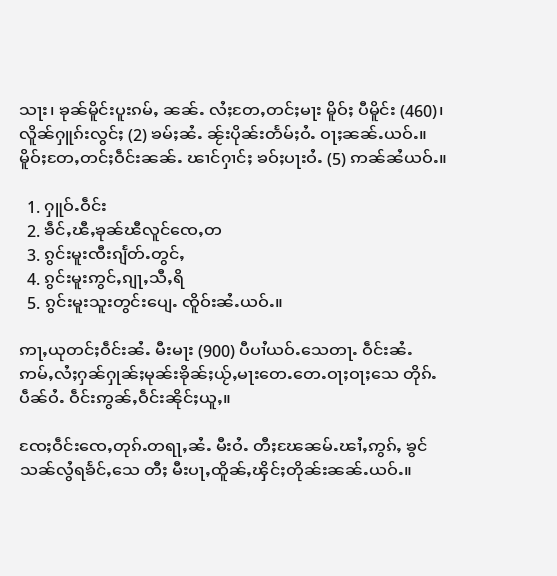သႃး၊ ၶုၼ်မိူင်းပူးၵမ်ႇ ၼၼ်ႉ လႆႈတႄႇတင်ႈမႃး မိူဝ်ႈ ပီမိူင်း (460)၊ လိူၼ်ႁူၵ်းလွင်ႈ (2) ၶမ်ႈၼႆႉ ၼႂ်းပိုၼ်းတႅမ်ႈဝႆႉ ဝႃႈၼၼ်ႉယဝ်ႉ။ မိူဝ်ႈတႄႇတင်ႈဝဵင်းၼၼ်ႉ ၽၢင်ႁၢင်ႈ ၶဝ်ႈပႃးဝႆႉ (5) ဢၼ်ၼႆယဝ်ႉ။

  1. ႁူဝ်ႉဝဵင်း
  2. ၶဵင်ႇၽီႇၶုၼ်ၽီလူင်ၸေႇတ
  3. ၵွင်းမူးၸီးၵျႅတ်ႉတွင်ႇ
  4. ၵွင်းမူးဢွင်ႇၵျႃႇသီႇရိ
  5. ၵွင်းမူးသူးတွင်းပျေႉ ၸိူဝ်းၼႆႉယဝ်ႉ။

ဢႃႇယုတင်ႈဝဵင်းၼႆႉ မီးမႃး (900) ပီပၢႆယဝ်ႉသေတႃႉ ဝဵင်းၼႆႉ ဢမ်ႇလႆႈႁၼ်ႁုၼ်ႈမုၼ်းၶိုၼ်ႈယႂ်ႇမႃးတေႉတေႉဝႃႈဝႃႈသေ တိုၵ်ႉပဵၼ်ဝႆႉ ဝဵင်းဢွၼ်ႇဝဵင်းၼိုင်ႈယူႇ။

ၸႄႈဝဵင်းၸေႇတုၵ်ႉတရႃႇၼႆႉ မီးဝႆႉ တီႈၽႄၼမ်ႉၽၢႆႇဢွၵ်ႇ ၶွင်သၼ်လွႆရၶႅင်ႇသေ တီႈ မီးပႃႇထိူၼ်ႇၾိင်ႈတိုၼ်းၼၼ်ႉယဝ်ႉ။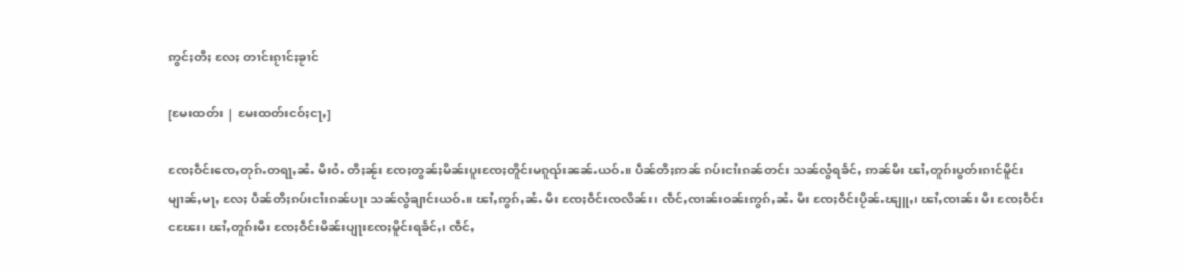ဢွင်ႈတီႈ လႄႈ တၢင်းၵႂၢင်ႈၶႂၢင်

[မႄးထတ်း | မႄးထတ်းငဝ်ႈငႃႇ]

ၸႄႈဝဵင်းၸေႇတုၵ်ႉတရႃႇၼႆႉ မီးဝႆႉ တီႈၼႂ်း ၸႄႈတွၼ်ႈမိၼ်းပူးၸႄႈတိူင်းမၵူၺ်းၼၼ်ႉယဝ်ႉ။ ပဵၼ်တီႈဢၼ် ၵပ်းငၢႆးၵၼ်တင်း သၼ်လွႆရၶႅင်ႇ ဢၼ်မီး ၽၢႆႇတူၵ်းပွတ်းၵၢင်မိူင်းမျၢၼ်ႇမႃႇ လႄႈ ပဵၼ်တီႈၵပ်းငၢႆးၵၼ်ပႃး သၼ်လွႆၶျၢင်းယဝ်ႉ။ ၽၢႆႇဢွၵ်ႇၼႆႉ မီး ၸႄႈဝဵင်းၸလိၼ်း၊ ၸဵင်ႇၸၢၼ်းဝၼ်းဢွၵ်ႇၼႆႉ မီး ၸႄႈဝဵင်းပႂိၼ်ႉၽျူႇ၊ ၽၢႆႇၸၢၼ်း မီး ၸႄႈဝဵင်းငၽႄး၊ ၽၢႆႇတူၵ်းမီး ၸႄႈဝဵင်းမိၼ်းပျႃးၸႄႈမိူင်းရၶႅင်ႇ၊ ၸဵင်ႇ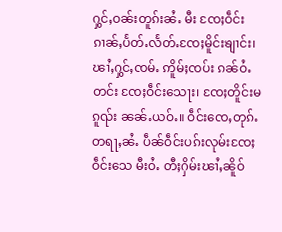ႁွင်ႇဝၼ်းတူၵ်းၼႆႉ မီး ၸႄႈဝဵင်းၵၢၼ်ႇပႅတ်ႉလႅတ်ႉၸႄႈမိူင်းၶျၢင်း၊ ၽၢႆႇႁွင်ႇၸမ်ႉ ဢိူမ်ႈၸပ်း ၵၼ်ဝႆႉတင်း ၸႄႈဝဵင်းသေႃး၊ ၸႄႈတိူင်းမၵူၺ်း ၼၼ်ႉယဝ်ႉ။ ဝဵင်းၸေႇတုၵ်ႉတရႃႇၼႆႉ ပဵၼ်ဝဵင်းပၵ်းလုမ်းၸႄႈဝဵင်းသေ မီးဝႆႉ တီႈႁိမ်းၽၢႆႇၼိူဝ်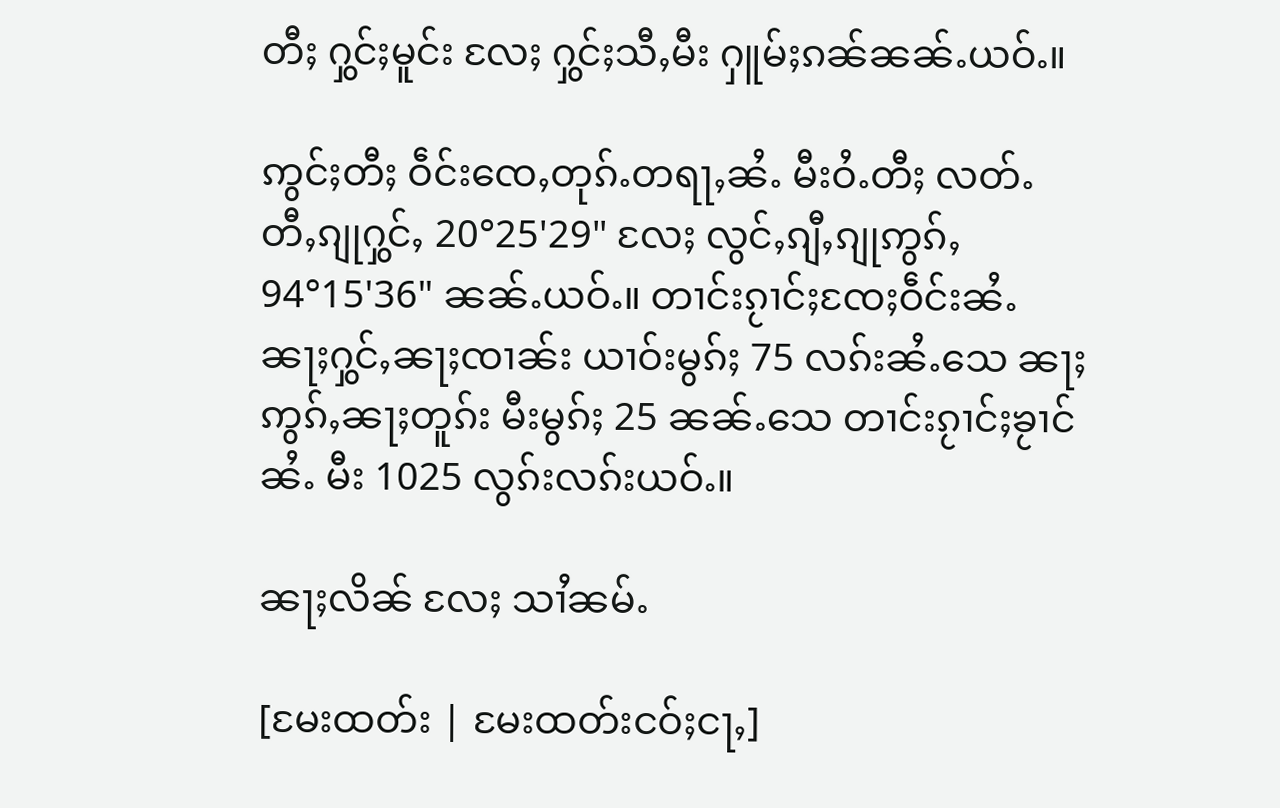တီႈ ႁွင်ႈမူင်း လႄႈ ႁွင်ႈသီႇမီး ႁူမ်ႈၵၼ်ၼၼ်ႉယဝ်ႉ။

ဢွင်ႈတီႈ ဝဵင်းၸေႇတုၵ်ႉတရႃႇၼႆႉ မီးဝႆႉတီႈ လတ်ႉတီႇၵျုႁွင်ႇ 20°25'29" လႄႈ လွင်ႇၵျီႇၵျုဢွၵ်ႇ 94°15'36" ၼၼ်ႉယဝ်ႉ။ တၢင်းၵႂၢင်ႈၸႄႈဝဵင်းၼႆႉ ၼႃႈႁွင်ႇၼႃႈၸၢၼ်း ယၢဝ်းမွၵ်ႈ 75 လၵ်းၼႆႉသေ ၼႃႈဢွၵ်ႇၼႃႈတူၵ်း မီးမွၵ်ႈ 25 ၼၼ်ႉသေ တၢင်းၵႂၢင်ႈၶႂၢင်ၼႆႉ မီး 1025 လွၵ်းလၵ်းယဝ်ႉ။

ၼႃႈလိၼ် လႄႈ သၢႆၼမ်ႉ

[မႄးထတ်း | မႄးထတ်းငဝ်ႈငႃႇ]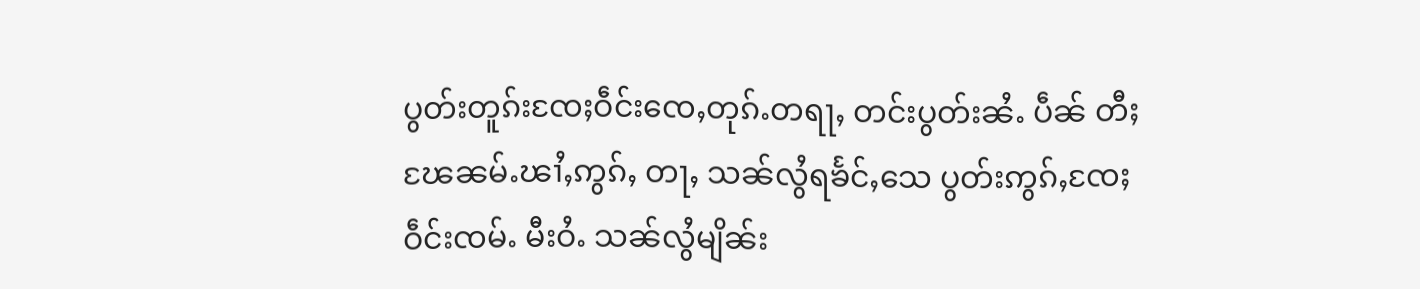ပွတ်းတူၵ်းၸႄႈဝဵင်းၸေႇတုၵ်ႉတရႃႇ တင်းပွတ်းၼႆႉ ပဵၼ် တီႈၽႄၼမ်ႉၽၢႆႇဢွၵ်ႇ တႃႇ သၼ်လွႆရၶႅင်ႇသေ ပွတ်းဢွၵ်ႇၸႄႈဝဵင်းၸမ်ႉ မီးဝႆႉ သၼ်လွႆမျိၼ်း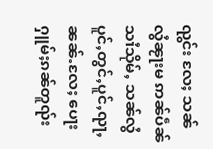ၺွင်း လႄႈ သၼ်လွႆၼႂႃးမ ဢၼ်ပဵၼ် သၢႆသိုမ်ႇ သၼ်လွႆပူင်ႇတွင်ႇပူင်ႇၺႃႇၼၼ်ႉလႄႈ ပေႃးႁူမ်ႈၵၼ်တူၺ်း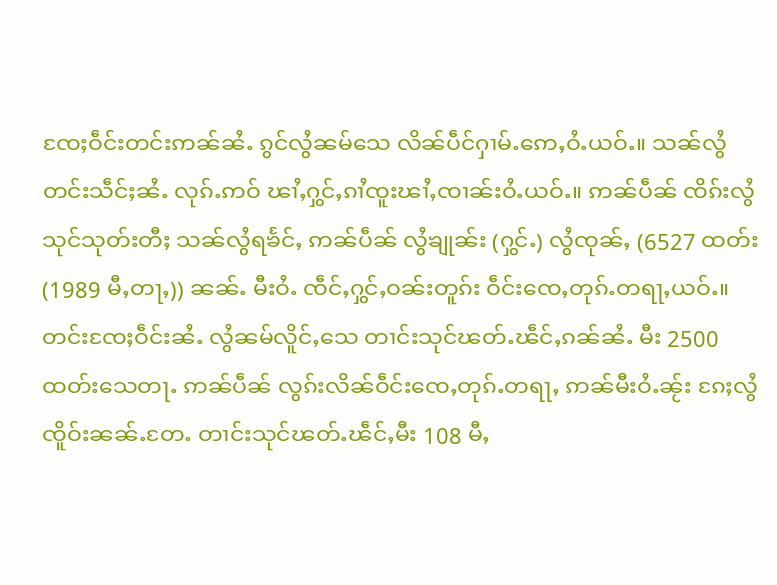ၸႄႈဝဵင်းတင်းဢၼ်ၼႆႉ ၵွင်လွႆၼမ်သေ လိၼ်ပဵင်ႁၢမ်ႉဢေႇဝႆႉယဝ်ႉ။ သၼ်လွႆတင်းသဵင်ႈၼႆႉ လုၵ်ႉဢဝ် ၽၢႆႇႁွင်ႇၵၢႆၸူးၽၢႆႇၸၢၼ်းဝႆႉယဝ်ႉ။ ဢၼ်ပဵၼ် ၸိၵ်းလွႆသုင်သုတ်းတီႈ သၼ်လွႆရၶႅင်ႇ ဢၼ်ပဵၼ် လွႆၶျုၼ်း (ႁွင်ႉ) လွႆၸုၼ်ႇ (6527 ထတ်း (1989 မီႇတႃႇ)) ၼၼ်ႉ မီးဝႆႉ ၸဵင်ႇႁွင်ႇဝၼ်းတူၵ်း ဝဵင်းၸေႇတုၵ်ႉတရႃႇယဝ်ႉ။ တင်းၸႄႈဝဵင်းၼႆႉ လွႆၼမ်လိူင်ႇသေ တၢင်းသုင်ၽတ်ႉၽဵင်ႇၵၼ်ၼႆႉ မီး 2500 ထတ်းသေတႃႉ ဢၼ်ပဵၼ် လွၵ်းလိၼ်ဝဵင်းၸေႇတုၵ်ႉတရႃႇ ဢၼ်မီးဝႆႉၼႂ်း ၵႄႈလွႆၸိူဝ်းၼၼ်ႉတႄႉ တၢင်းသုင်ၽတ်ႉၽဵင်ႇမီး 108 မီႇ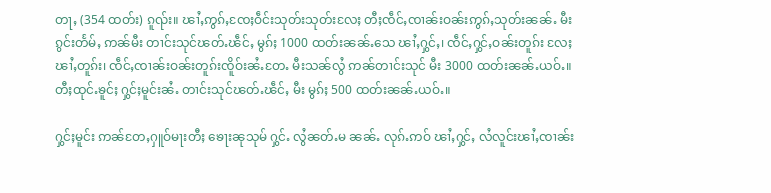တႃႇ (354 ထတ်း) ၵူၺ်း။ ၽၢႆႇဢွၵ်ႇၸႄႈဝဵင်းသုတ်းသုတ်းလႄႈ တီႈၸဵင်ႇၸၢၼ်းဝၼ်းဢွၵ်ႇသုတ်းၼၼ်ႉ မီးၵွင်းတႅမ်ႇ ဢၼ်မီး တၢင်းသုင်ၽတ်ႉၽဵင်ႇ မွၵ်ႈ 1000 ထတ်းၼၼ်ႉသေ ၽၢႆႇႁွင်ႇ၊ ၸဵင်ႇႁွင်ႇဝၼ်းတူၵ်း လႄႈ ၽၢႆႇတူၵ်း၊ ၸဵင်ႇၸၢၼ်းဝၼ်းတူၵ်းၸိူဝ်းၼႆႉတႄႉ မီးသၼ်လွႆ ဢၼ်တၢင်းသုင် မီး 3000 ထတ်းၼၼ်ႉယဝ်ႉ။ တီႈထုင်ႉၶူင်ႈ ႁွင်ႈမူင်းၼႆႉ တၢင်းသုင်ၽတ်ႉၽဵင်ႇ မီး မွၵ်ႈ 500 ထတ်းၼၼ်ႉယဝ်ႉ။

ႁွင်ႈမူင်း ဢၼ်တႄႇႁူဝ်မႃးတီႈ ၶေႃးၼုသုမ် ႁွင်ႉ လွႆၼတ်ႉမ ၼၼ်ႉ လုၵ်ႉဢဝ် ၽၢႆႇႁွင်ႇ လႆလူင်းၽၢႆႇၸၢၼ်း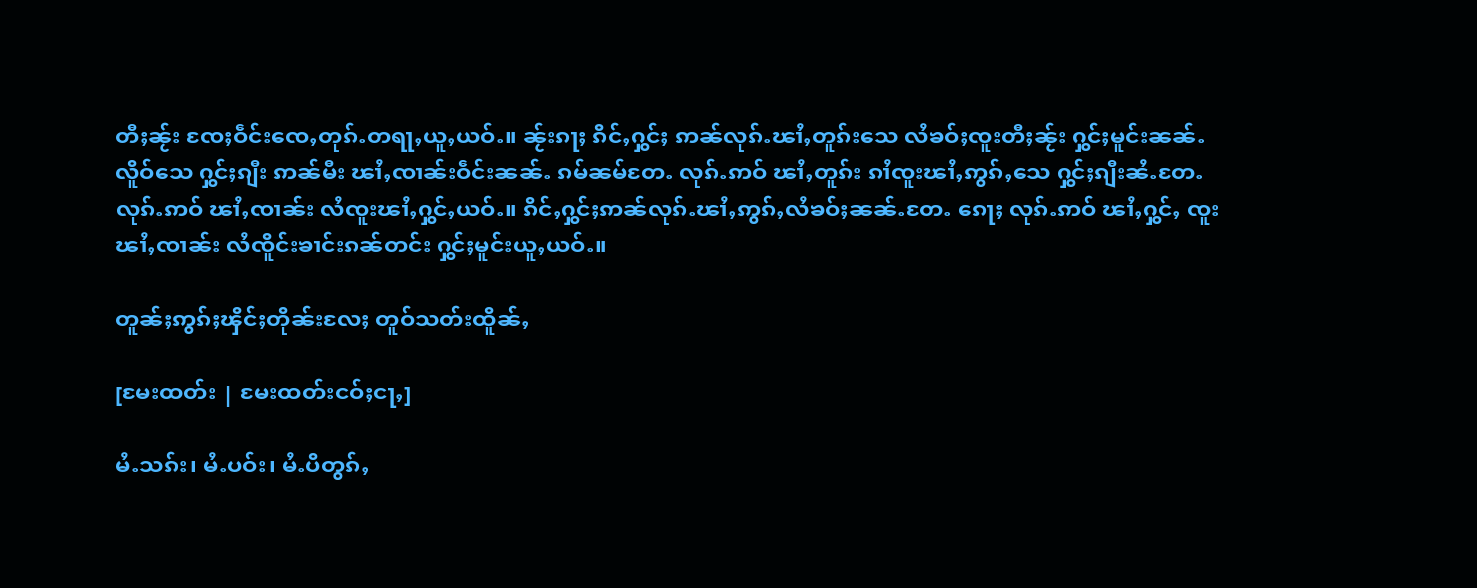တီႈၼႂ်း ၸႄႈဝဵင်းၸေႇတုၵ်ႉတရႃႇယူႇယဝ်ႉ။ ၼႂ်းၵႃႈ ၵိင်ႇႁွင်ႈ ဢၼ်လုၵ်ႉၽၢႆႇတူၵ်းသေ လႆၶဝ်ႈၸူးတီႈၼႂ်း ႁွင်ႈမူင်းၼၼ်ႉ လိူဝ်သေ ႁွင်ႈၵျီး ဢၼ်မီး ၽၢႆႇၸၢၼ်းဝဵင်းၼၼ်ႉ ၵမ်ၼမ်တႄႉ လုၵ်ႉဢဝ် ၽၢႆႇတူၵ်း ၵၢႆၸူးၽၢႆႇဢွၵ်ႇသေ ႁွင်ႈၵျီးၼႆႉတႄႉ လုၵ်ႉဢဝ် ၽၢႆႇၸၢၼ်း လႆၸူးၽၢႆႇႁွင်ႇယဝ်ႉ။ ၵိင်ႇႁွင်ႈဢၼ်လုၵ်ႉၽၢႆႇဢွၵ်ႇလႆၶဝ်ႈၼၼ်ႉတႄႉ ၵေႃႈ လုၵ်ႉဢဝ် ၽၢႆႇႁွင်ႇ ၸူးၽၢႆႇၸၢၼ်း လႆၸိူင်းၶၢင်းၵၼ်တင်း ႁွင်ႈမူင်းယူႇယဝ်ႉ။

တူၼ်ႈဢွၵ်ႈၾိင်ႈတိုၼ်းလႄႈ တူဝ်သတ်းထိူၼ်ႇ

[မႄးထတ်း | မႄးထတ်းငဝ်ႈငႃႇ]

မႆႉသၵ်း၊ မႆႉပဝ်း၊ မႆႉပိတွၵ်ႇ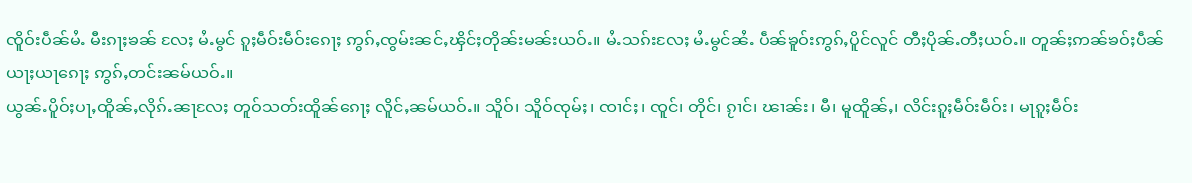ၸိူဝ်းပဵၼ်မႆႉ မီးၵႃႈၶၼ် လႄႈ မႆႉမွင် ၵူႈမဵဝ်းမဵဝ်းၵေႃႈ ဢွၵ်ႇၸွမ်းၼင်ႇၾိင်ႈတိုၼ်းမၼ်းယဝ်ႉ။ မႆႉသၵ်းလႄႈ မႆႉမွင်ၼႆႉ ပဵၼ်ၶူဝ်းဢွၵ်ႇပိူင်လူင် တီႈပိုၼ်ႉတီႈယဝ်ႉ။ တူၼ်ႈဢၼ်ၶဝ်ႈပဵၼ် ယႃႈယႃၵေႃႈ ဢွၵ်ႇတင်းၼမ်ယဝ်ႉ။
ယွၼ်ႉပိူဝ်ႈပႃႇထိူၼ်ႇလိုၵ်ႉၼႃလႄႈ တူဝ်သတ်းထိူၼ်ၵေႃႈ လိူင်ႇၼမ်ယဝ်ႉ။ သိူဝ်၊ သိူဝ်ၸုမ်ႈ၊ ၸၢင်ႈ၊ ၸူင်၊ တိုင်၊ ၵႂၢင်၊ ၽၢၼ်း၊ မီ၊ မူထိူၼ်ႇ၊ လိင်းၵူႈမဵဝ်းမဵဝ်း၊ မႃၵူႈမဵဝ်း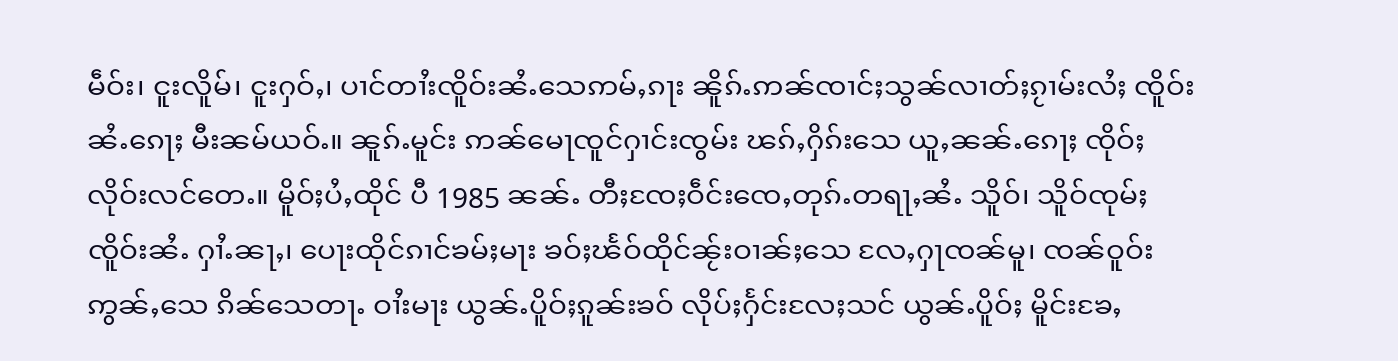မဵဝ်း၊ ငူးလိူမ်၊ ငူးႁဝ်ႇ၊ ပၢင်တၢႆးၸိူဝ်းၼႆႉသေဢမ်ႇၵႃး ၼိူၵ်ႉဢၼ်ၸၢင်ႈသွၼ်လၢတ်ႈၵႂၢမ်းလႆႈ ၸိူဝ်းၼႆႉၵေႃႈ မီးၼမ်ယဝ်ႉ။ ၼူၵ်ႉမူင်း ဢၼ်မေႃၸူင်ႁၢင်းၸွမ်း ၽၵ်ႇႁိၵ်းသေ ယူႇၼၼ်ႉၵေႃႈ ၸိုဝ်ႈလိုဝ်းလင်တေႉ။ မိူဝ်ႈပႆႇထိုင် ပီ 1985 ၼၼ်ႉ တီႈၸႄႈဝဵင်းၸေႇတုၵ်ႉတရႃႇၼႆႉ သိူဝ်၊ သိူဝ်ၸုမ်ႈၸိူဝ်းၼႆႉ ႁၢႆႉၼႃႇ၊ ပေႃးထိုင်ၵၢင်ၶမ်ႈမႃး ၶဝ်ႈၽႅဝ်ထိုင်ၼႂ်းဝၢၼ်ႈသေ လႄႇႁႃၸၼ်မူ၊ ၸၼ်ဝူဝ်းဢွၼ်ႇသေ ၵိၼ်သေတႃႉ ဝၢႆးမႃး ယွၼ်ႉပိူဝ်ႈၵူၼ်းၶဝ် လိုပ်ႈႁႅင်းလႄႈသင် ယွၼ်ႉပိူဝ်ႈ မိူင်းၶႄႇ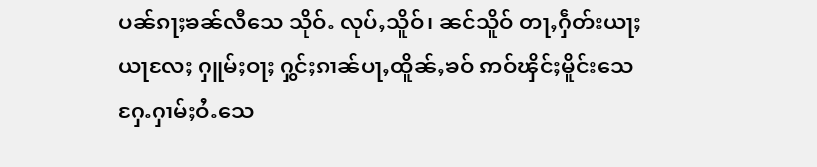ပၼ်ၵႃႈၶၼ်လီသေ သိုဝ်ႉ လုပ်ႇသိူဝ်၊ ၼင်သိူဝ် တႃႇႁဵတ်းယႃႈယႃလႄႈ ႁူမ်ႈဝႃႈ ႁွင်ႈၵၢၼ်ပႃႇထိူၼ်ႇၶဝ် ဢဝ်ၾိင်ႈမိူင်းသေ ႁႄႉႁၢမ်ႈဝႆႉသေ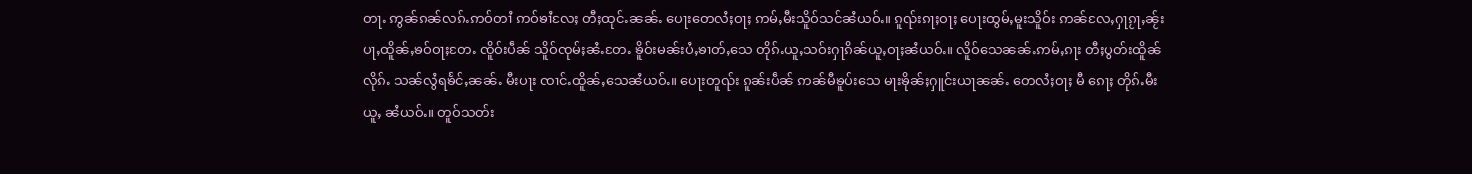တႃႉ ဢွၼ်ၵၼ်လၵ်ႉဢဝ်တၢႆ ဢဝ်ၶၢႆလႄႈ တီႈထုင်ႉၼၼ်ႉ ပေႃးတေလႆႈဝႃႈ ဢမ်ႇမီးသိူဝ်သင်ၼႆယဝ်ႉ။ ၵူၺ်းၵႃႈဝႃႈ ပေႃးထွမ်ႇမူးသိူဝ်း ဢၼ်လႄႇႁႃၵႂႃႇၼႂ်း ပႃႇထိူၼ်ႇၶဝ်ဝႃႈတႄႉ ၸိူဝ်းပဵၼ် သိူဝ်ၸုမ်ႈၼႆႉတႄႉ ၶိူဝ်းမၼ်းပႆႇၶၢတ်ႇသေ တိုၵ်ႉယူႇသဝ်းႁႃၵိၼ်ယူႇဝႃႈၼႆယဝ်ႉ။ လိူဝ်သေၼၼ်ႉဢမ်ႇၵႃး တီႈပွတ်းထိူၼ်လိုၵ်ႉ သၼ်လွႆရၶႅင်ႇၼၼ်ႉ မီးပႃး ၸၢင်ႉထိူၼ်ႇသေၼႆယဝ်ႉ။ ပေႃးတူၺ်း ၵူၼ်းပဵၼ် ဢၼ်မီၶူပ်းသေ မႃးၶိုၼ်ႈႁူင်းယႃၼၼ်ႉ တေလႆႈဝႃႈ မီ ၵေႃႈ တိုၵ်ႉမီးယူႇ ၼႆယဝ်ႉ။ တူဝ်သတ်း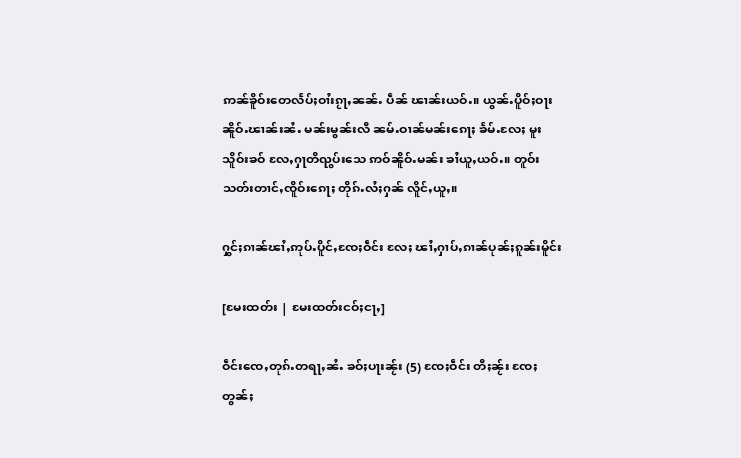ဢၼ်ၶိူဝ်းတေလႅပ်ႈဝၢႆးၵႂႃႇၼၼ်ႉ ပဵၼ် ၽၢၼ်းယဝ်ႉ။ ယွၼ်ႉပိူဝ်ႈဝႃး ၼိူဝ်ႉၽၢၼ်းၼႆႉ မၼ်းမွၼ်းလီ ၼမ်ႉဝၢၼ်မၼ်းၵေႃႈ ၶႅမ်ႉလႄႈ မူးသိူဝ်းၶဝ် လႄႇႁႃတိၺွပ်းသေ ဢဝ်ၼိူဝ်ႉမၼ်း ၶၢႆယူႇယဝ်ႉ။ တူဝ်းသတ်းတၢင်ႇၸိူဝ်းၵေႃႈ တိုၵ်ႉလႆႈႁၼ် လိူင်ႇယူႇ။

ႁွင်ႈၵၢၼ်ၽၢႆႇဢုပ်ႉပိူင်ႇၸႄႈဝဵင်း လႄႈ ၽၢႆႇႁၢပ်ႇၵၢၼ်ပုၼ်ႈၵူၼ်းမိူင်း

[မႄးထတ်း | မႄးထတ်းငဝ်ႈငႃႇ]

ဝဵင်းၸေႇတုၵ်ႉတရႃႇၼႆႉ ၶဝ်ႈပႃးၼႂ်း (5) ၸႄႈဝဵင်း တီႈၼႂ်း ၸႄႈတွၼ်ႈ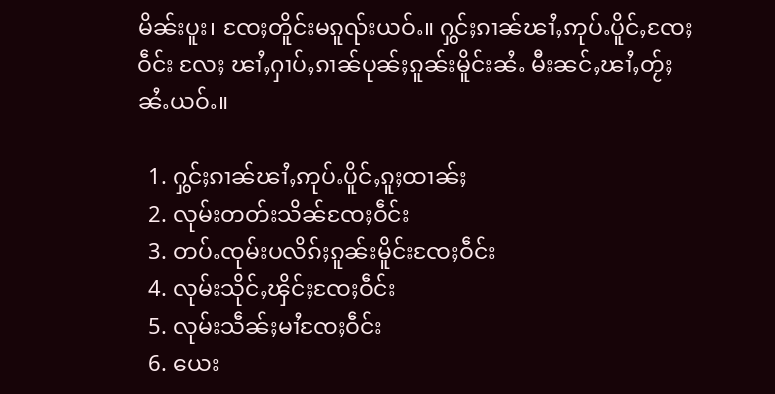မိၼ်းပူး၊ ၸႄႈတိူင်းမၵူၺ်းယဝ်ႉ။ ႁွင်ႈၵၢၼ်ၽၢႆႇဢုပ်ႉပိူင်ႇၸႄႈဝဵင်း လႄႈ ၽၢႆႇႁၢပ်ႇၵၢၼ်ပုၼ်ႈၵူၼ်းမိူင်းၼႆႉ မီးၼင်ႇၽၢႆႇတႂ်ႈၼႆႉယဝ်ႉ။

  1. ႁွင်ႈၵၢၼ်ၽၢႆႇဢုပ်ႉပိူင်ႇၵူႈထၢၼ်ႈ
  2. လုမ်းတတ်းသိၼ်ၸႄႈဝဵင်း
  3. တပ်ႉၸုမ်းပလိၵ်ႈၵူၼ်းမိူင်းၸႄႈဝဵင်း
  4. လုမ်းသိုင်ႇၾိင်ႈၸႄႈဝဵင်း
  5. လုမ်းသဵၼ်ႈမၢႆၸႄႈဝဵင်း
  6. ယေး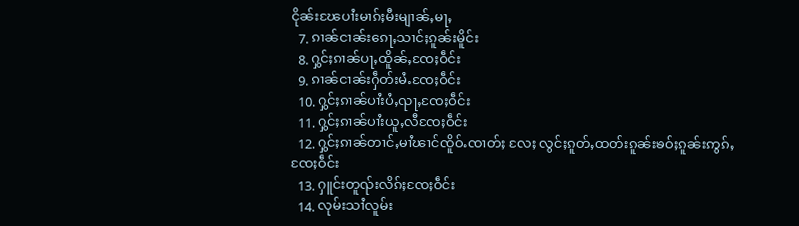ငိုၼ်းၽႄပၢႆးမၢၵ်ႈမီးမျၢၼ်ႇမႃႇ
  7. ၵၢၼ်ငၢၼ်းၵေႃႇသၢင်ႈၵူၼ်းမိူင်း
  8. ႁွင်ႈၵၢၼ်ပႃႇထိူၼ်ႇၸႄႈဝဵင်း
  9. ၵၢၼ်ငၢၼ်းႁဵတ်းမႆႉၸႄႈဝဵင်း
  10. ႁွင်ႈၵၢၼ်ပၢႆးပႆႇၺႃႇၸႄႈဝဵင်း
  11. ႁွင်ႈၵၢၼ်ပၢႆးယူႇလီၸႄႈဝဵင်း
  12. ႁွင်ႈၵၢၼ်တၢင်ႇမၢႆၽၢင်ၸိူဝ်ႉၸၢတ်ႈ လႄႈ လွင်ႈၵူတ်ႇထတ်းၵူၼ်းၶဝ်ႈၵူၼ်းဢွၵ်ႇၸႄႈဝဵင်း
  13. ႁူင်းတူၺ်းလိၵ်ႈၸႄႈဝဵင်း
  14. လုမ်းသၢႆလူမ်း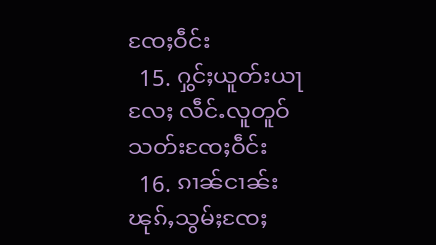ၸႄႈဝဵင်း
  15. ႁွင်ႈယူတ်းယႃ လႄႈ လဵင်ႉလူတူဝ်သတ်းၸႄႈဝဵင်း
  16. ၵၢၼ်ငၢၼ်းၽုၵ်ႇသွမ်ႈၸႄႈ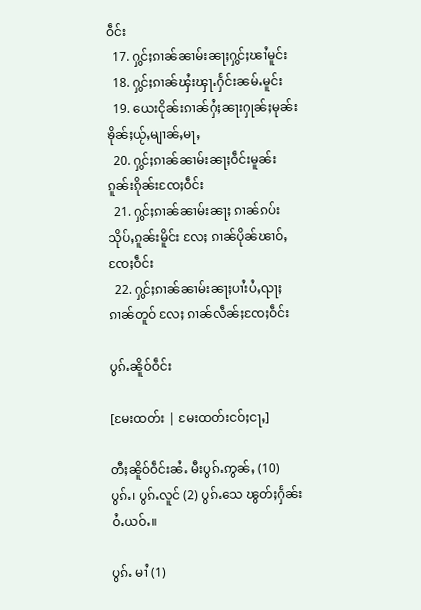ဝဵင်း
  17. ႁွင်ႈၵၢၼ်ၼၢမ်းၼႃႈႁွင်ႈၽၢႆမူင်း
  18. ႁွင်ႈၵၢၼ်ၾႆးၾႃႉႁႅင်းၼမ်ႉမူင်း
  19. ယေးငိုၼ်းၵၢၼ်ႁႆႈၼႃးႁုၼ်ႈမုၼ်းၶိုၼ်ႈယႂ်ႇမျၢၼ်ႇမႃႇ
  20. ႁွင်ႈၵၢၼ်ၼၢမ်းၼႃႈဝဵင်းမူၼ်းၵူၼ်းၵိုၼ်းၸႄႈဝဵင်း
  21. ႁွင်ႈၵၢၼ်ၼၢမ်းၼႃႈ ၵၢၼ်ၵပ်းသိုပ်ႇၵူၼ်းမိူင်း လႄႈ ၵၢၼ်ပိုၼ်ၽၢဝ်ႇၸႄႈဝဵင်း
  22. ႁွင်ႈၵၢၼ်ၼၢမ်းၼႃႈပၢႆးပႆႇၺႃႈၵၢၼ်တူဝ် လႄႈ ၵၢၼ်လဵၼ်ႈၸႄႈဝဵင်း

ပွၵ်ႉၼိူဝ်ဝဵင်း

[မႄးထတ်း | မႄးထတ်းငဝ်ႈငႃႇ]

တီႈၼိူဝ်ဝဵင်းၼႆႉ မီးပွၵ်ႉဢွၼ်ႇ (10) ပွၵ်ႉ၊ ပွၵ်ႉလူင် (2) ပွၵ်ႉသေ ၽွတ်ႈႁႅၼ်းဝႆႉယဝ်ႉ။

ပွၵ်ႉ မၢႆ (1)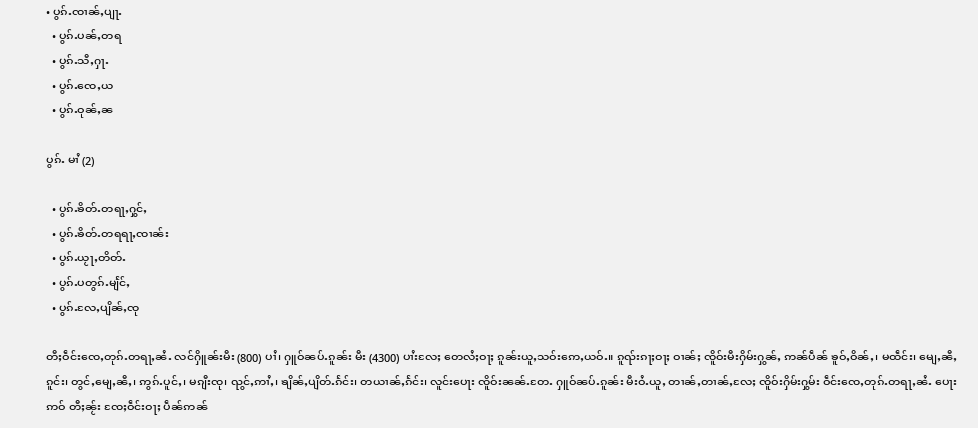• ပွၵ်ႉၸၢၼ်ႇပျႃႉ
  • ပွၵ်ႉပၼ်ႇတရ
  • ပွၵ်ႉသီႇႁႃႉ
  • ပွၵ်ႉၸေႇယ
  • ပွၵ်ႉဝုၼ်ႇၼ

ပွၵ်ႉ မၢႆ (2)

  • ပွၵ်ႉၶိတ်ႉတရႃႇႁွင်ႇ
  • ပွၵ်ႉၶိတ်ႉတရရႃႇၸၢၼ်း
  • ပွၵ်ႉယႂႃႇတိတ်ႉ
  • ပွၵ်ႉပတွၵ်ႉမျႅင်ႇ
  • ပွၵ်ႉလႄႇပျိၼ်ႇၸု

တီႈဝဵင်းၸေႇတုၵ်ႉတရႃႇၼႆႉ လင်ႁိူၼ်းမီး (800) ပၢႆ၊ ႁူဝ်ၼပ်ႉၵူၼ်း မီး (4300) ပၢႆးလႄႈ တေလႆႈဝႃႈ ၵူၼ်းယူႇသဝ်းဢေႇယဝ်ႉ။ ၵူၺ်းၵႃႈဝႃႈ ဝၢၼ်ႈ ၸိူဝ်းမီးႁိမ်းႁွၼ်ႇ ဢၼ်ပဵၼ် ၶူဝ်ႇဝိၼ်ႇ၊ မထဵင်း၊ မျေႇၼီႇၵူင်း၊ တွင်ႇမျေႇၼီႇ၊ ဢွၵ်ႉပူင်ႇ၊ မၵျီးၸု၊ ၺွင်ႇဢၢႆႇ၊ ၶျိၼ်ႇပျိတ်ႉၵႅင်း၊ တယၢၼ်ႇၵႅင်း၊ လူင်းပေႃး ၸိူဝ်းၼၼ်ႉတႄႉ ႁူဝ်ၼပ်ႉၵူၼ်း မီးဝႆႉယူႇ တၢၼ်ႇတၢၼ်ႇလႄႈ ၸိူဝ်းႁိမ်းႁွမ်း ဝဵင်းၸေႇတုၵ်ႉတရႃႇၼႆႉ ပေႃးဢဝ် တီႈၼႂ်း ၸႄႈဝဵင်းဝႃႈ ပဵၼ်ဢၼ်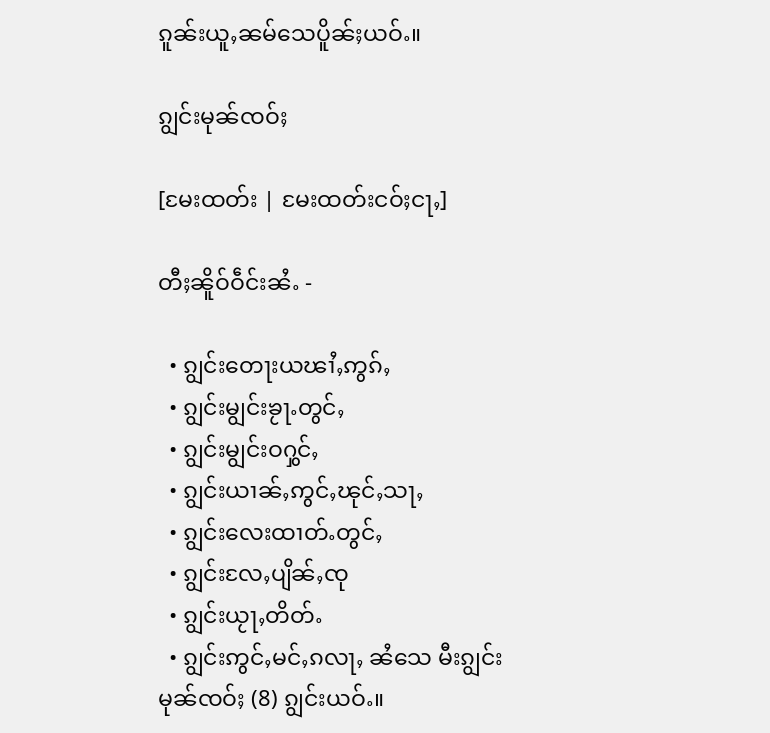ၵူၼ်းယူႇၼမ်သေပိူၼ်ႈယဝ်ႉ။

ၵျွင်းမုၼ်ၸဝ်ႈ

[မႄးထတ်း | မႄးထတ်းငဝ်ႈငႃႇ]

တီႈၼိူဝ်ဝဵင်းၼႆႉ -

  • ၵျွင်းတေႃးယၽၢႆႇဢွၵ်ႇ
  • ၵျွင်းမျွင်းၶႂႃႉတွင်ႇ
  • ၵျွင်းမျွင်းဝႁွင်ႇ
  • ၵျွင်းယၢၼ်ႇဢွင်ႇၽုင်ႇသႃႇ
  • ၵျွင်းလေးထၢတ်ႉတွင်ႇ
  • ၵျွင်းလႄႇပျိၼ်ႇၸု
  • ၵျွင်းယႂႃႇတိတ်ႉ
  • ၵျွင်းဢွင်ႇမင်ႇၵလႃႇ ၼႆသေ မီးၵျွင်းမုၼ်ၸဝ်ႈ (8) ၵျွင်းယဝ်ႉ။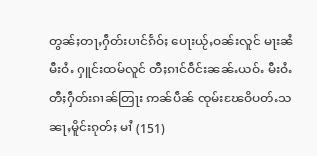တွၼ်ႈတႃႇႁဵတ်းပၢင်ၵႅဝ်ႈ ပေႃးယႂ်ႇဝၼ်းလူင် မႃးၼႆ မီးဝႆႉ ႁူင်းထမ်လူင် တီႈၵၢင်ဝဵင်းၼၼ်ႉယဝ်ႉ မီးဝႆႉ တီႈႁဵတ်းၵၢၼ်တြႃး ဢၼ်ပဵၼ် ၸုမ်းၽႄဝိပတ်ႉသၼႃႇမိူင်းၵုတ်ႈ မၢႆ (151)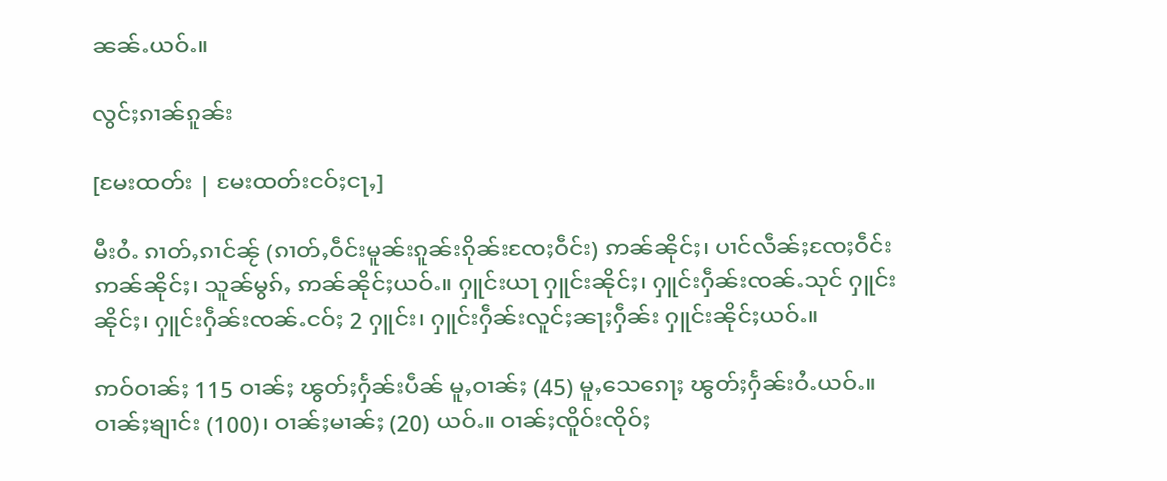ၼၼ်ႉယဝ်ႉ။

လွင်ႈၵၢၼ်ၵူၼ်း

[မႄးထတ်း | မႄးထတ်းငဝ်ႈငႃႇ]

မီးဝႆႉ ၵၢတ်ႇၵၢင်ၼႂ် (ၵၢတ်ႇဝဵင်းမူၼ်းၵူၼ်းၵိုၼ်းၸႄႈဝဵင်း) ဢၼ်ၼိုင်ႈ၊ ပၢင်လဵၼ်ႈၸႄႈဝဵင်း ဢၼ်ၼိုင်ႈ၊ သူၼ်မွၵ်ႇ ဢၼ်ၼိုင်ႈယဝ်ႉ။ ႁူင်းယႃ ႁူင်းၼိုင်ႈ၊ ႁူင်းႁဵၼ်းၸၼ်ႉသုင် ႁူင်းၼိုင်ႈ၊ ႁူင်းႁဵၼ်းၸၼ်ႉငဝ်ႈ 2 ႁူင်း၊ ႁူင်းႁဵၼ်းလူင်ႈၼႃႈႁဵၼ်း ႁူင်းၼိုင်ႈယဝ်ႉ။

ဢဝ်ဝၢၼ်ႈ 115 ဝၢၼ်ႈ ၽွတ်ႈႁႅၼ်းပဵၼ် မူႇဝၢၼ်ႈ (45) မူႇသေၵေႃႈ ၽွတ်ႈႁႅၼ်းဝႆႉယဝ်ႉ။ ဝၢၼ်ႈၶျၢင်း (100)၊ ဝၢၼ်ႈမၢၼ်ႈ (20) ယဝ်ႉ။ ဝၢၼ်ႈၸိူဝ်းၸိုဝ်ႈ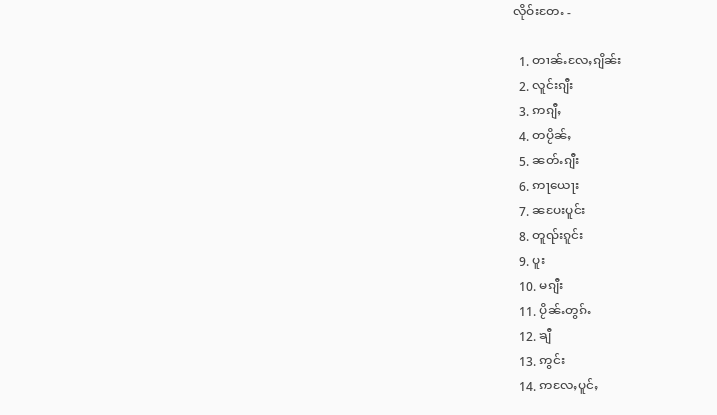လိုဝ်းတႄႉ -

  1. တၢၼ်ႉလႄႇၵျိၼ်း
  2. လူင်းၵျီး
  3. ဢၵျီႇ
  4. တပႂိၼ်ႇ
  5. ၼတ်ႉၵျီး
  6. ဢႃယေႃး
  7. ၼပႄးပူင်း
  8. တူၺ်းၵူင်း
  9. ပူး
  10. မၵျီး
  11. ပႂိၼ်ႉတွၵ်ႉ
  12. ၶျီ
  13. ဢွင်း
  14. ဢလႄႇပူင်ႇ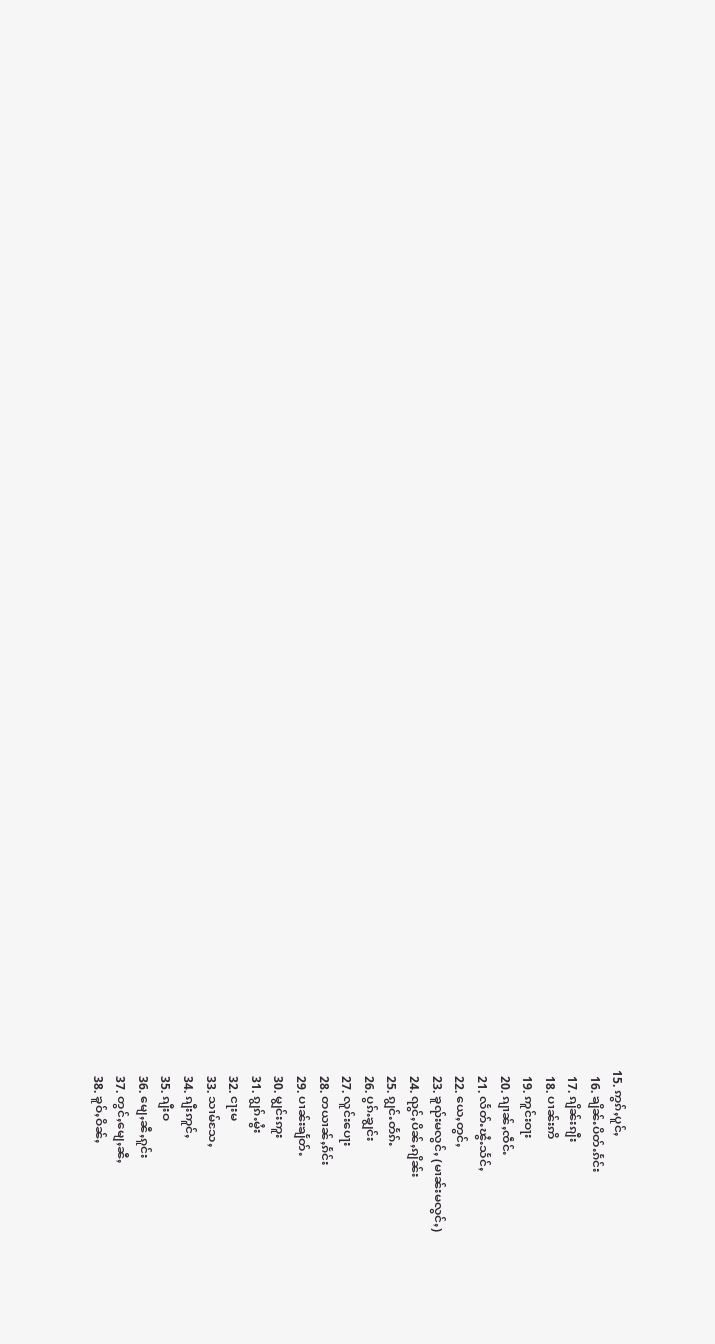15. ဢွၵ်ႇပူင်ႇ
  16. ၶျိၼ်ႉပိတ်ႉၵႅင်း
  17. ၵျိၼ်းၵျီး
  18. ပၢၼ်းဢိ
  19. ဢူင်းဝႃး
  20. ၵျၢၼ်ႇၸဵင်ႉ
  21. လႅတ်ႉၽွႆႉသႅင်ႇ
  22. ယေႇတွင်ႇ
  23. ၶူၺ်းမလွင်ႇ (မၢၼ်းမလွင်ႇ)
  24. ၺွင်ႇပိၼ်ႇၵျိၼ်း
  25. ၵျွင်ႉတႅၵ်ႉ
  26. ပွၵ်ႉၶျွင်း
  27. လူင်းပေႃး
  28. တယၢၼ်ႇၵႅင်း
  29. ပၢၼ်းၶျႅတ်ႉ
  30. မျွင်းဢူး
  31. ၵျွၵ်ႉမွႆး
  32. ငႃးမ
  33. သၢမ်သႄႇ
  34. ၵျီးဢူင်ႇ
  35. ၵျီးဝ
  36. မျေႇၼီႇၵူင်း
  37. တွင်ႇမျေႇၼီႇ
  38. ၶူဝ်ႇဝိၼ်ႇ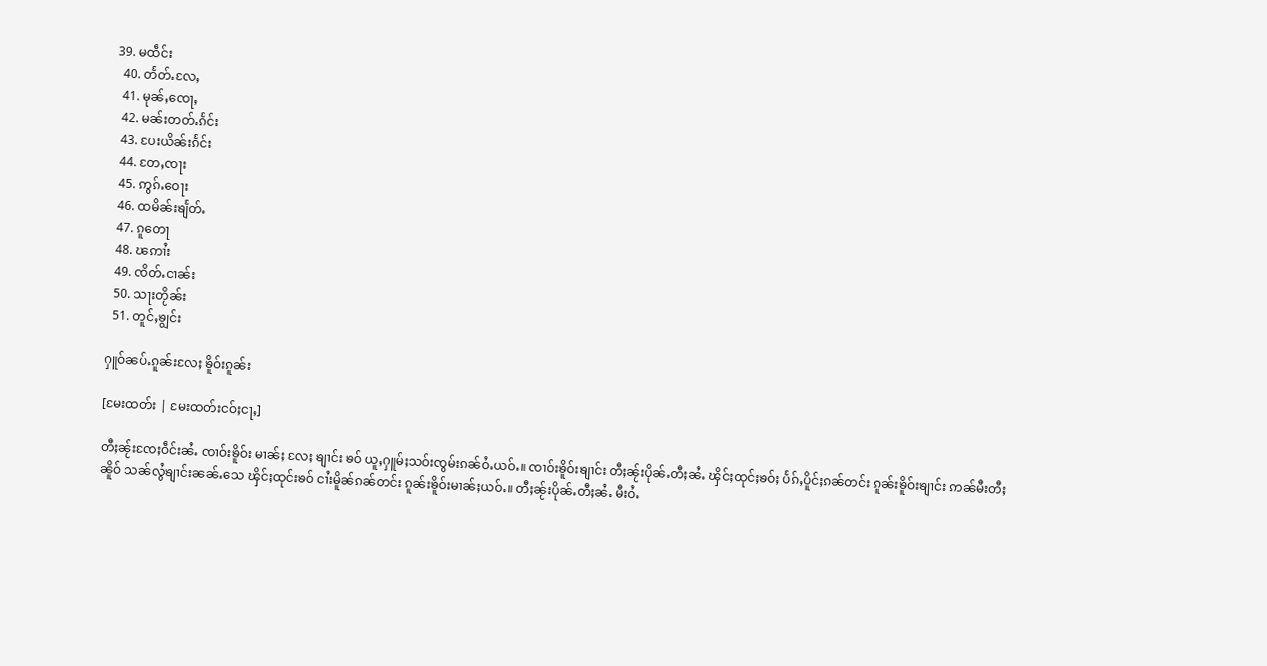39. မထဵင်း
  40. တႅတ်ႉလႄႇ
  41. မုၼ်ႇၸေႃႇ
  42. မၼ်းတတ်ႉၵႅင်း
  43. ပႄးယိၼ်းၵႅင်း
  44. တႄႇၸႃး
  45. ဢွၵ်ႉဝေႃး
  46. ထမိၼ်းၶျႅတ်ႉ
  47. ၵူတေႃ
  48. ၽဢၢႆး
  49. ၸိတ်ႉငၢၼ်း
  50. သႃးတႂိၼ်း
  51. တူင်ႇၶျွင်း

ႁူဝ်ၼပ်ႉၵူၼ်းလႄႈ ၶိူဝ်းၵူၼ်း

[မႄးထတ်း | မႄးထတ်းငဝ်ႈငႃႇ]

တီႈၼႂ်းၸႄႈဝဵင်းၼႆႉ ၸၢဝ်းၶိူဝ်း မၢၼ်ႈ လႄႈ ၶျၢင်း ၶဝ် ယူႇႁူမ်ႈသဝ်းၸွမ်းၵၼ်ဝႆႉယဝ်ႉ။ ၸၢဝ်းၶိူဝ်းၶျၢင်း တီႈၼႂ်းပိုၼ်ႉတီႈၼႆႉ ၾိင်ႈထုင်ႈၶဝ်ႈ ပႅၵ်ႇပိူင်ႈၵၼ်တင်း ၵူၼ်းၶိူဝ်းၶျၢင်း ဢၼ်မီးတီႈၼိူဝ် သၼ်လွႆၶျၢင်းၼၼ်ႉသေ ၾိင်ႈထုင်းၶဝ် ငၢႆးမိူၼ်ၵၼ်တင်း ၵူၼ်းၶိူဝ်းမၢၼ်ႈယဝ်ႉ။ တီႈၼႂ်းပိုၼ်ႉတီႈၼႆႉ မီးဝႆႉ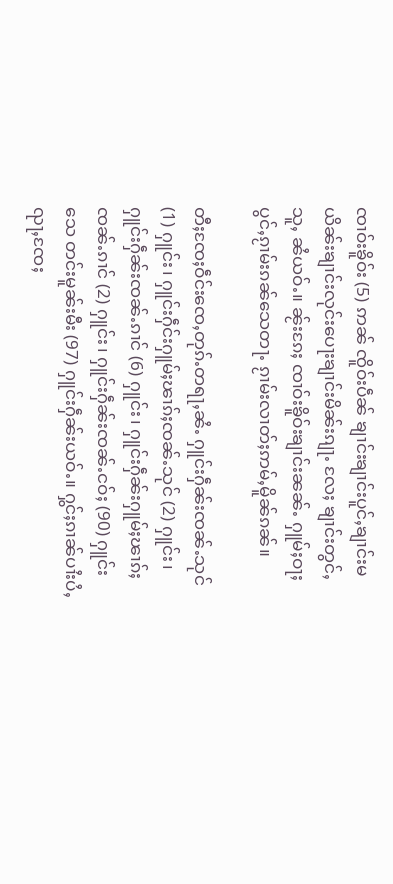ၸၢဝ်းၶိူဝ်း (5) ဢၼ် ၸိူဝ်းပဵၼ် ၶျၢင်းၶျၢင်းပူင်ႇၶျၢင်းမယိၼ်းၶျၢင်းလုင်းပေႃးၶျၢင်းမိၼ်းၵျႃႉ လႄႈ ၶျၢင်းတွင်ႇသူႇ ၼႆယဝ်ႉ။ ၼႂ်းၵႄႈ ၸၢဝ်းၶိူဝ်းၶျၢင်းၼၼ်ႉ ႁူမ်ႈဝႃႈပွင်ႇၵႂၢမ်းၵၼ်သေတႃႉ ၵႂၢမ်းလၢတ်ႈဢမ်ႇမိူၼ်ၵၼ်။

တီႈၸႄႈဝဵင်းၸေႇတုၵ်ႉတရႃႇၼႆႉ ႁူင်းႁဵၼ်းၸၼ်ႉသုင် (1) ႁူင်း၊ ႁူင်းႁဵင်းႁူမ်ႈၽၢၵ်ႈၸၼ်ႉသုင် (2) ႁူင်း၊ ႁူင်းႁဵၼ်းၸၼ်ႉၵၢင် (6) ႁူင်း၊ ႁူင်းႁဵၼ်းႁူမ်ႈၽၢၵ်ႈၸၼ်ႉၵၢင် (2) ႁူင်း၊ ႁူင်းႁဵၼ်းၸၼ်ႉငဝ်ႈ (90) ႁူင်းသေ တင်းမူၼ်းမီး (97) ႁူင်းႁဵၼ်းယဝ်ႉ။ ႁွင်ႈၵၢၼ်ပၢႆးပႆႇၺႃႇၸႄႈ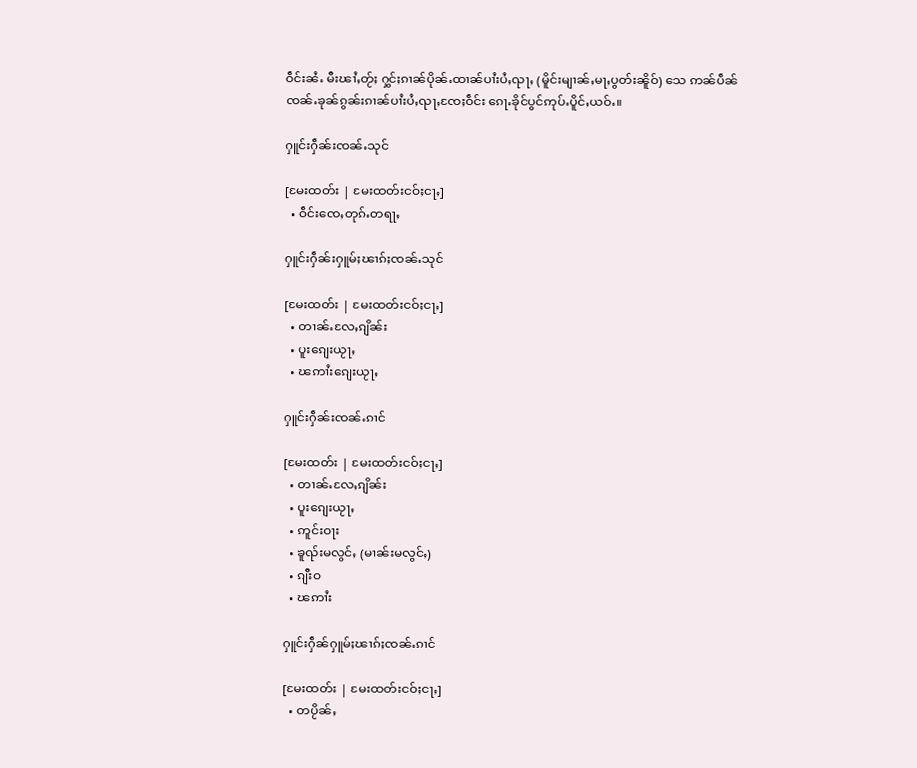ဝဵင်းၼႆႉ မီးၽၢႆႇတႂ်ႈ ႁွင်ႈၵၢၼ်ပိုၼ်ႉထၢၼ်ပၢႆးပႆႇၺႃႇ (မိူင်းမျၢၼ်ႇမႃႇပွတ်းၼိူဝ်) သေ ဢၼ်ပဵၼ်ၸၼ်ႉၶုၼ်ၵွၼ်းၵၢၼ်ပၢႆးပႆႇၺႃႇၸႄႈဝဵင်း ၵေႃႉၶိုင်ပွင်ဢုပ်ႉပိူင်ႇယဝ်ႉ။

ႁူင်းႁဵၼ်းၸၼ်ႉသုင်

[မႄးထတ်း | မႄးထတ်းငဝ်ႈငႃႇ]
  • ဝဵင်းၸေႇတုၵ်ႉတရႃႇ

ႁူင်းႁဵၼ်းႁူမ်ႈၽၢၵ်ႈၸၼ်ႉသုင်

[မႄးထတ်း | မႄးထတ်းငဝ်ႈငႃႇ]
  • တၢၼ်ႉလႄႇၵျိၼ်း
  • ပူးၵျေးယႂႃႇ
  • ၽဢၢႆးၵျေးယႂႃႇ

ႁူင်းႁဵၼ်းၸၼ်ႉၵၢင်

[မႄးထတ်း | မႄးထတ်းငဝ်ႈငႃႇ]
  • တၢၼ်ႉလႄႇၵျိၼ်း
  • ပူးၵျေးယႂႃႇ
  • ဢူင်းဝႃး
  • ၶူၺ်းမလွင်ႇ (မၢၼ်းမလွင်ႇ)
  • ၵျီးဝ
  • ၽဢၢႆး

ႁူင်းႁဵၼ်ႁူမ်ႈၽၢၵ်ႈၸၼ်ႉၵၢင်

[မႄးထတ်း | မႄးထတ်းငဝ်ႈငႃႇ]
  • တပႂိၼ်ႇ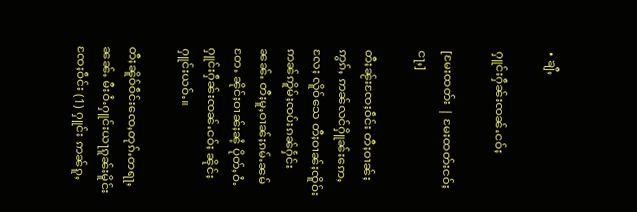• ၶျီႇ

ႁူင်းႁဵၼ်းၸၼ်ႉငဝ်ႈ

[မႄးထတ်း | မႄးထတ်းငဝ်ႈငႃႇ]

တီႈၼႂ်းၸႄႈဝဵင်း တီႈဝၢၼ်ႈဢွၵ်ႇ ဢၼ်လင်ႁိူၼ်းဢေႇ လႄႈ လိူဝ်သေ တီႈဝၢၼ်ႈၸိူဝ်းဢၼ်ဢိူမ်ႈၸပ်းၵၼ်ႁႅင်းၼၼ်ႉ တီႈမူႇဝၢၼ်ႈၵမ်ႉၼမ်တႄႉ ၼိုင်ႈဝၢၼ်ႈၼႆ့ ပိုတ်ႇဝႆႉ ႁူင်းႁဵၼ်းၸၼ်ႉငဝ်ႈ ၼိုင်ႈႁူင်းယဝ်ႉ။

တီႈၼိူဝ်ဝဵင်းၸေႇတုၵ်ႉတရႃႇ ၼၼ်ႉ မီးဝႆႉႁူင်းယႃၵူၼ်းမိူင်းၸႄႈဝဵင်း (1) ႁူင်း ဢၼ်ၵူႇ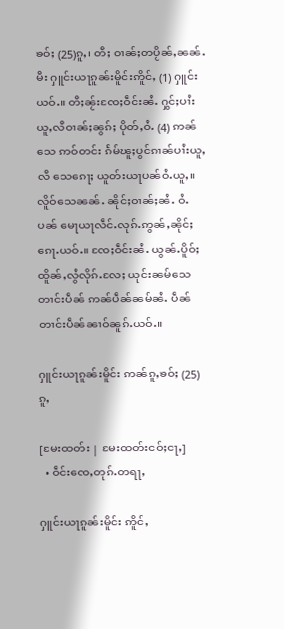ၶဝ်ႈ (25)ၵူႇ၊ တီႈ ဝၢၼ်ႈတပႂိၼ်ႇၼၼ်ႉ မီး ႁူင်းယႃၵူၼ်းမိူင်းဢိူင်ႇ (1) ႁူင်းယဝ်ႉ။ တီႈၼႂ်းၸႄႈဝဵင်းၼႆႉ ႁွင်ႈပၢႆးယူႇလီဝၢၼ်ႈၼွၵ်ႈ ပိုတ်ႇဝႆႉ (4) ဢၼ်သေ ဢဝ်တင်း ၵႅမ်ၽူႈပွင်ၵၢၼ်ပၢႆးယူႇလီ သေၵေႃႈ ယူတ်းယႃပၼ်ဝႆႉယူႇ။ လိူဝ်သေၼၼ်ႉ ၼိုင်ႈဝၢၼ်ႈၼႆႉ ဝႆႉပၼ် မေႃယႃလဵင်ႉလုၵ်ႉဢွၼ်ႇၼိုင်ႈၵေႃႉယဝ်ႉ။ ၸႄႈဝဵင်းၼႆႉ ယွၼ်ႉပိူဝ်ႈ ထိူၼ်ႇလွႆလိုၵ်ႉလႄႈ ယုင်းၼမ်သေ တၢင်းပဵၼ် ဢၼ်ပဵၼ်ၼမ်ၼႆႉ ပဵၼ်တၢင်းပဵၼ်ၼၢဝ်ၼူၵ်ႉယဝ်ႉ။

ႁူင်းယႃၵူၼ်းမိူင်း ဢၼ်ၵူႇၶဝ်ႈ (25)ၵူႇ

[မႄးထတ်း | မႄးထတ်းငဝ်ႈငႃႇ]
  • ဝဵင်းၸေႇတုၵ်ႉတရႃႇ

ႁူင်းယႃၵူၼ်းမိူင်း ဢိူင်ႇ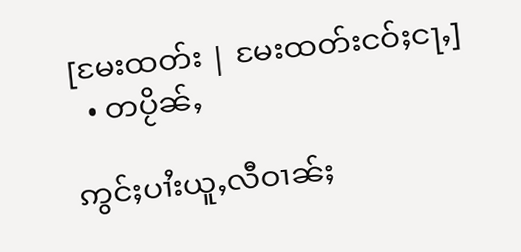[မႄးထတ်း | မႄးထတ်းငဝ်ႈငႃႇ]
  • တပႂိၼ်ႇ

ဢွင်ႈပၢႆးယူႇလီဝၢၼ်ႈ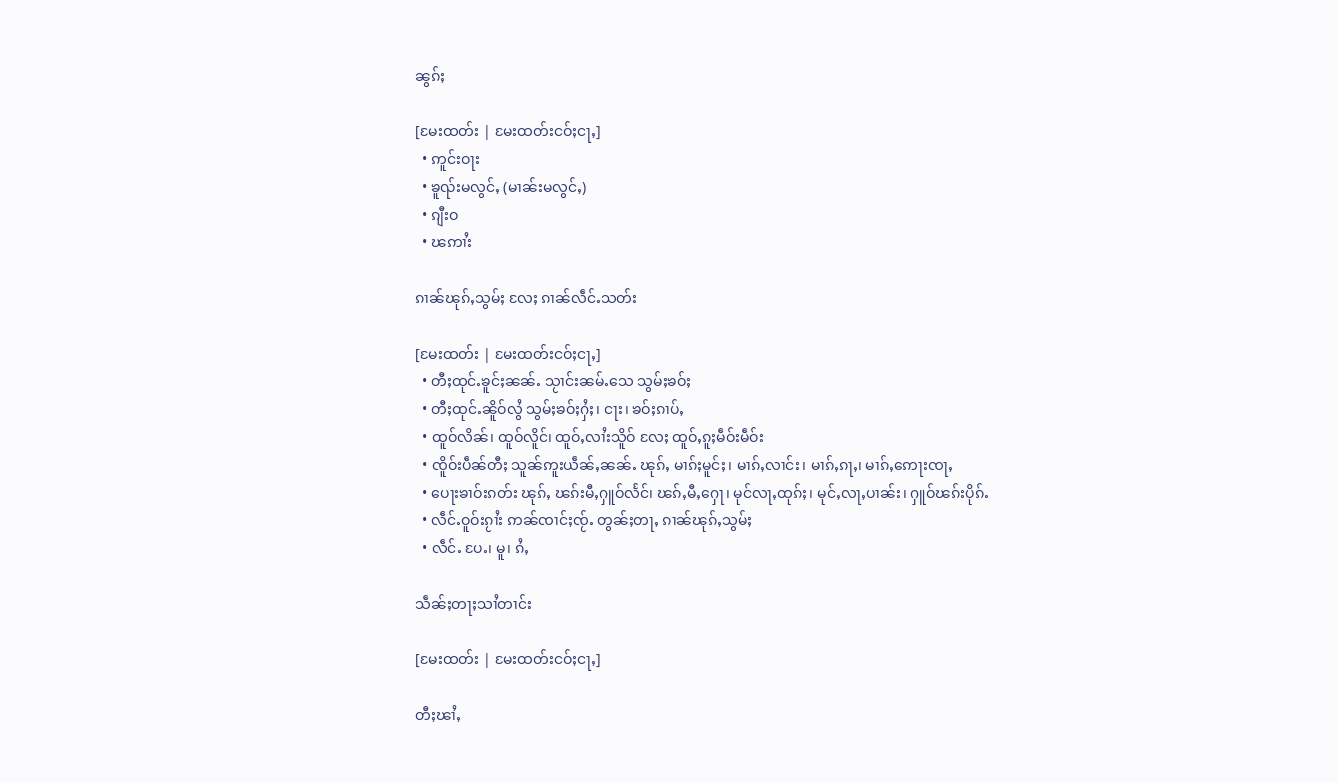ၼွၵ်ႈ

[မႄးထတ်း | မႄးထတ်းငဝ်ႈငႃႇ]
  • ဢူင်းဝႃး
  • ၶူၺ်းမလွင်ႇ (မၢၼ်းမလွင်ႇ)
  • ၵျီးဝ
  • ၽဢၢႆး

ၵၢၼ်ၽုၵ်ႇသွမ်ႈ လႄႈ ၵၢၼ်လဵင်ႉသတ်း

[မႄးထတ်း | မႄးထတ်းငဝ်ႈငႃႇ]
  • တီႈထုင်ႉၶူင်ႈၼၼ်ႉ သႂၢင်းၼမ်ႉသေ သွမ်ႈၶဝ်ႈ
  • တီႈထုင်ႉၼိူဝ်လွႆ သွမ်ႈၶဝ်ႈႁႆႈ၊ ငႃး၊ ၶဝ်ႈၵၢပ်ႇ
  • ထူဝ်လိၼ်၊ ထူဝ်လိူင်၊ ထူဝ်ႇလၢႆးသိူဝ် လႄႈ ထူဝ်ႇၵူႈမဵဝ်းမဵဝ်း
  • ၸိူဝ်းပဵၼ်တီႈ သူၼ်ဢူးယဵၼ်ႇၼၼ်ႉ ၽုၵ်ႇ မၢၵ်ႈမူင်ႈ၊ မၢၵ်ႇလၢင်း၊ မၢၵ်ႇၵႃႇ၊ မၢၵ်ႇဢေႃးၸႃႇ
  • ပေႃးၶၢဝ်းၵတ်း ၽုၵ်ႇ ၽၵ်းမီႇႁူဝ်လႅင်၊ ၽၵ်ႇမီႇႁေႃ၊ မုင်လႃႇထုၵ်ႈ၊ မုင်ႇလႃႇပၢၼ်း၊ ႁူဝ်ၽၵ်းပိုၵ်ႉ
  • လဵင်ႉဝူဝ်းၵႂၢႆး ဢၼ်ၸၢင်ႈၸႂ်ႉ တွၼ်ႈတႃႇ ၵၢၼ်ၽုၵ်ႇသွမ်ႈ
  • လဵင်ႉ ပႄႉ၊ မူ၊ ၵႆႇ

သဵၼ်ႈတႃႈသၢႆတၢင်း

[မႄးထတ်း | မႄးထတ်းငဝ်ႈငႃႇ]

တီႈၽၢႆႇ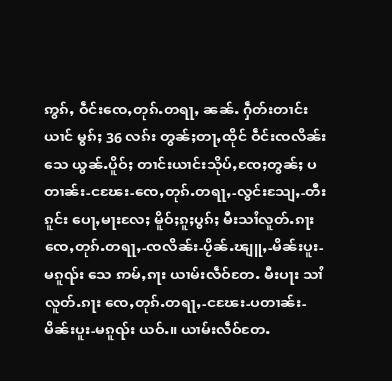ဢွၵ်ႇ ဝဵင်းၸေႇတုၵ်ႉတရႃႇ ၼၼ်ႉ ႁဵတ်းတၢင်းယၢင် မွၵ်ႈ 36 လၵ်း တွၼ်ႈတႃႇထိုင် ဝဵင်းၸလိၼ်းသေ ယွၼ်ႉပိူဝ်ႈ တၢင်းယၢင်းသိုပ်ႇၸႄႈတွၼ်ႈ ပတၢၼ်း-ငၽႄး-ၸေႇတုၵ်ႉတရႃႇ-လွင်းသျႄႇ-တီးၵူင်း ပေႃႇမႃးလႄႈ မိူဝ်ႈၵူႈပွၵ်ႈ မီးသၢႆလူတ်ႉၵႃး ၸေႇတုၵ်ႉတရႃႇ-ၸလိၼ်း-ပႂိၼ်ႉၽျူႇ-မိၼ်းပူး-မၵူၺ်း သေ ဢမ်ႇၵႃး ယၢမ်းလဵဝ်တႄႉ မီးပႃး သၢႆလူတ်ႉၵႃး ၸေႇတုၵ်ႉတရႃႇ-ငၽႄး-ပတၢၼ်း-မိၼ်းပူး-မၵူၺ်း ယဝ်ႉ။ ယၢမ်းလဵဝ်တႄႉ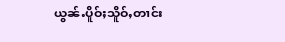ယွၼ်ႉပိူဝ်ႈသိူဝ်ႇတၢင်း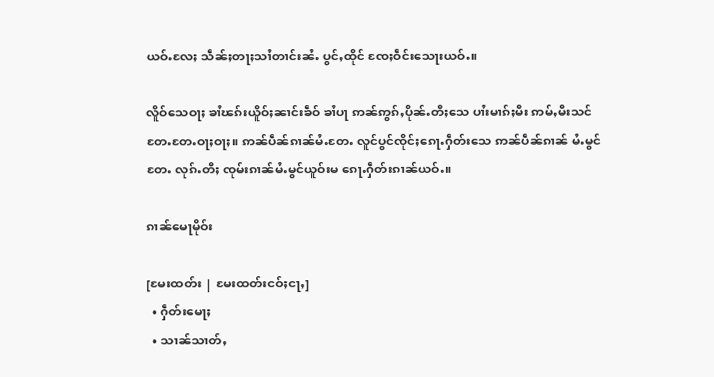ယဝ်ႉလႄႈ သဵၼ်ႈတႃႈသၢႆတၢင်းၼႆႉ ပွင်ႇထိုင် ၸႄႈဝဵင်းသေႃးယဝ်ႉ။

လိူဝ်သေဝႃႈ ၶၢႆၽၵ်းယိူဝ်ႈၼၢင်းၶဵဝ် ၶၢႆပႃ ဢၼ်ဢွၵ်ႇပိုၼ်ႉတီႈသေ ပၢႆးမၢၵ်ႈမီး ဢမ်ႇမီးသင်တႄႉတႄႉဝႃႈဝႃႈ။ ဢၼ်ပဵၼ်ၵၢၼ်မႆႉတႄႉ လူင်ပွင်ၸိုင်ႈၵေႃႉႁဵတ်းသေ ဢၼ်ပဵၼ်ၵၢၼ် မႆႉမွင်တႄႉ လုၵ်ႉတီႈ ၸုမ်းၵၢၼ်မႆႉမွင်ယူဝ်းမ ၵေႃႉႁဵတ်းၵၢၼ်ယဝ်ႉ။

ၵၢၼ်မေႃမိုဝ်း

[မႄးထတ်း | မႄးထတ်းငဝ်ႈငႃႇ]
  • ႁဵတ်းမေႃႈ
  • သၢၼ်သၢတ်ႇ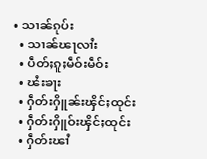• သၢၼ်ၵုပ်း
  • သၢၼ်ၽႃလၢႆး
  • ပဵတ်ႈၵူႈမဵဝ်းမဵဝ်း
  • ၽႆးၶႃး
  • ႁဵတ်းႁိူၼ်းၾိင်ႈထုင်း
  • ႁဵတ်းႁိူဝ်းၾိင်ႈထုင်း
  • ႁဵတ်းၽၢႆ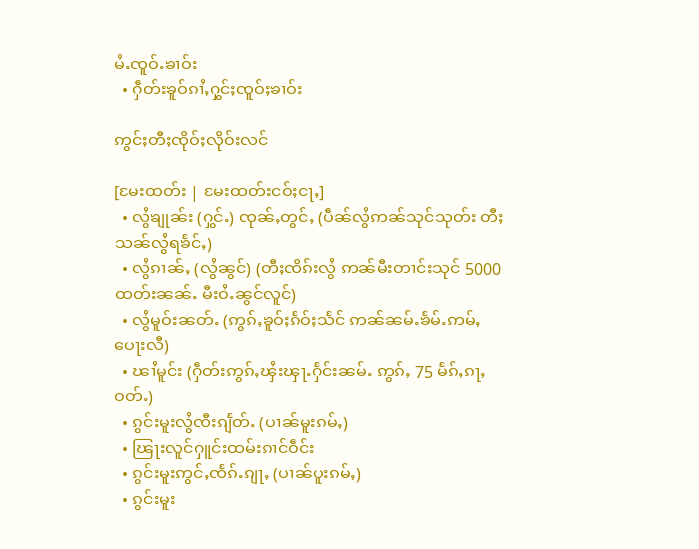မႆႉၸူဝ်ႉၶၢဝ်း
  • ႁဵတ်းၶူဝ်ၵၢႆႇႁွင်ႈၸူဝ်ႈၶၢဝ်း

ဢွင်ႈတီႈၸိုဝ်ႈလိုဝ်းလင်

[မႄးထတ်း | မႄးထတ်းငဝ်ႈငႃႇ]
  • လွႆၶျုၼ်း (ႁွင်ႉ) ၸုၼ်ႇတွင်ႇ (ပဵၼ်လွႆဢၼ်သုင်သုတ်း တီႈသၼ်လွႆရၶႅင်ႇ)
  • လွႆၵၢၼ်ႇ (လွႆၼွင်) (တီႈၸိၵ်းလွႆ ဢၼ်မီးတၢင်းသုင် 5000 ထတ်းၼၼ်ႉ မီးဝႆႉၼွင်လူင်)
  • လွႆမူဝ်းၼတ်ႉ (ဢွၵ်ႇၶူဝ်ႈၵႅဝ်ႈသႅင် ဢၼ်ၼမ်ႉၶႅမ်ႉဢမ်ႇပေႃးလီ)
  • ၽၢႆမူင်း (ႁဵတ်းဢွၵ်ႇၾႆးၾႃႉႁႅင်းၼမ်ႉ ဢွၵ်ႇ 75 မႅၵ်ႇၵႃႇဝတ်ႉ)
  • ၵွင်းမူးလွႆၸီးၵျႅတ်ႉ (ပၢၼ်မူးၵမ်ႇ)
  • ၽြႃးလူင်ႁူင်းထမ်းၵၢင်ဝဵင်း
  • ၵွင်းမူးဢွင်ႇၸႅၵ်ႉၵျႃႇ (ပၢၼ်ပူးၵမ်ႇ)
  • ၵွင်းမူး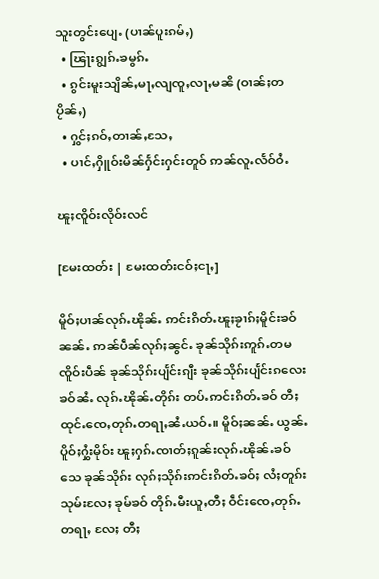သူးတွင်းပျေႉ (ပၢၼ်ပူးၵမ်ႇ)
  • ၽြႃးၵျွၵ်ႉၶမွၵ်ႉ
  • ၵွင်းမူးသျိၼ်ႇမႃႇလျၸူႇလႃႇမၼိ (ဝၢၼ်ႈတပႂိၼ်ႇ)
  • ႁွင်ႈၵဝ်ႇတၢၼ်ႇသႄႇ
  • ပၢင်ႇႁိူဝ်းမိၼ်ႁႅင်းႁင်းတူဝ် ဢၼ်လူႉလႅဝ်ဝႆႉ

ၽူႈၸိူဝ်းလိုဝ်းလင်

[မႄးထတ်း | မႄးထတ်းငဝ်ႈငႃႇ]

မိူဝ်ႈပၢၼ်လုၵ်ႉၽိုၼ်ႉ ဢင်းၵိတ်ႉၽူႈၶႂၢၵ်ႈမိူင်းၶဝ်ၼၼ်ႉ ဢၼ်ပဵၼ်လုၵ်ႈၼွင်ႉ ၶုၼ်သိုၵ်းဢူၵ်ႉတမ ၸိူဝ်းပဵၼ် ၶုၼ်သိုၵ်းပျႅင်းၵျီး ၶုၼ်သိုၵ်းပျႅင်းၵလေး ၶဝ်ၼႆႉ လုၵ်ႉၽိုၼ်ႉတိုၵ်း တပ်ႉဢင်းၵိတ်ႉၶဝ် တီႈထုင်ႉၸေႇတုၵ်ႉတရႃႇၼႆႉယဝ်ႉ။ မိူဝ်ႈၼၼ်ႉ ယွၼ်ႉပိူဝ်ႈႁွႆးမိုဝ်း ၽူႈႁၵ်ႉၸၢတ်ႈၵူၼ်းလုၵ်ႉၽိုၼ်ႉၶဝ်သေ ၶုၼ်သိုၵ်း လုၵ်ႈသိုၵ်းဢင်းၵိတ်ႉၶဝ်ႈ လႆႈတူၵ်းသုမ်းလႄႈ ၶုမ်ၶဝ် တိုၵ်ႉမီးယူႇတီႈ ဝဵင်းၸေႇတုၵ်ႉတရႃႇ လႄႈ တီႈ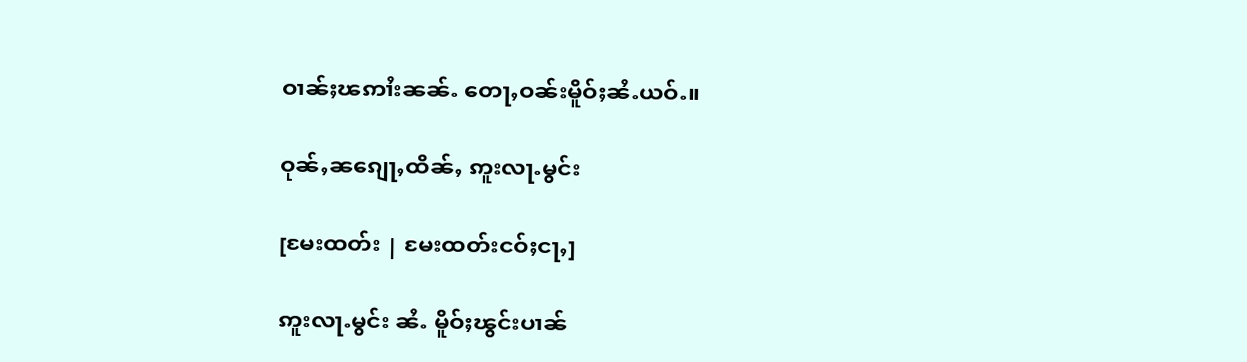ဝၢၼ်ႈၽဢၢႆးၼၼ်ႉ တေႃႇဝၼ်းမိူဝ်ႈၼႆႉယဝ်ႉ။

ဝုၼ်ႇၼၵျေႃႇထိၼ်ႇ ဢူးလႃႉမွင်း

[မႄးထတ်း | မႄးထတ်းငဝ်ႈငႃႇ]

ဢူးလႃႉမွင်း ၼႆႉ မိူဝ်ႈၽွင်းပၢၼ်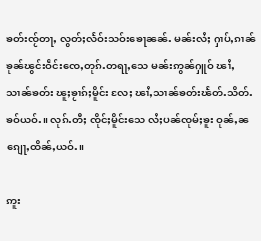ၶတ်းၸႂ်တႃႇ လွတ်ႈလႅဝ်းသဝ်းၶေႃၼၼ်ႉ မၼ်းလႆႈ ႁၢပ်ႇၵၢၼ်ၶုၼ်ၽွင်းဝဵင်းၸေႇတုၵ်ႉတရႃႇသေ မၼ်းဢွၼ်ႁူဝ် ၽၢႆႇသၢၼ်ၶတ်း ၽူႈၶႂၢၵ်ႈမိူင်း လႄႈ ၽၢႆႇသၢၼ်ၶတ်းၽႅတ်ႉသိတ်ႉၶဝ်ယဝ်ႉ။ လုၵ်ႉတီႈ ၸိုင်ႈမိူင်းသေ လႆႈပၼ်ၸုမ်ႈၶူး ဝုၼ်ႇၼၵျေႃႇထိၼ်ႇယဝ်ႉ။

ဢူး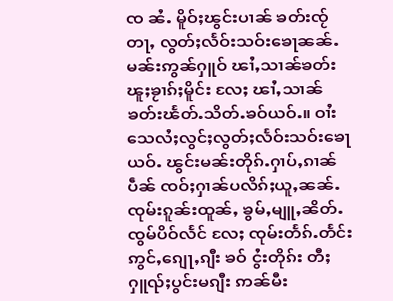ၸ ၼႆႉ မိူဝ်ႈၽွင်းပၢၼ် ၶတ်းၸႂ်တႃႇ လွတ်ႈလႅဝ်းသဝ်းၶေႃၼၼ်ႉ မၼ်းဢွၼ်ႁူဝ် ၽၢႆႇသၢၼ်ၶတ်း ၽူႈၶႂၢၵ်ႈမိူင်း လႄႈ ၽၢႆႇသၢၼ်ၶတ်းၽႅတ်ႉသိတ်ႉၶဝ်ယဝ်ႉ။ ဝၢႆးသေလႆႈလွင်ႈလွတ်ႈလႅဝ်းသဝ်းၶေႃယဝ်ႉ ၽွင်းမၼ်းတိုၵ်ႉႁၢပ်ႇၵၢၼ်ပဵၼ် ၸဝ်ႈႁၢၼ်ပလိၵ်ႈယူႇၼၼ်ႉ ၸုမ်းၵူၼ်းထူၼ်ႇ ၶွမ်ႇမျူႇၼိတ်ႉၸွမ်ပိဝ်လႅင် လႄႈ ၸုမ်းတႅၵ်ႉတႅင်းဢွင်ႇၵျေႃႇၵျီး ၶဝ် ငွႆးတိုၵ်း တီႈ ႁူၺ်ႈပွင်းမၵျီး ဢၼ်မီး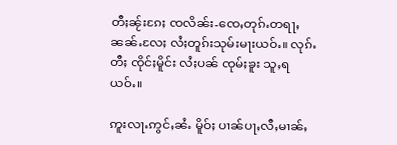တီႈၼႂ်းၵႄႈ ၸလိၼ်း-ၸေႇတုၵ်ႉတရႃႇၼၼ်ႉလႄႈ လႆႈတူၵ်းသုမ်းမႃးယဝ်ႉ။ လုၵ်ႉတီႈ ၸိုင်ႈမိူင်း လႆႈပၼ် ၸုမ်ႈၶူး သူႇရယဝ်ႉ။

ဢူးလႃႉဢွင်ႇၼႆႉ မိူဝ်ႈ ပၢၼ်ပႃႇလီႇမၢၼ်ႇ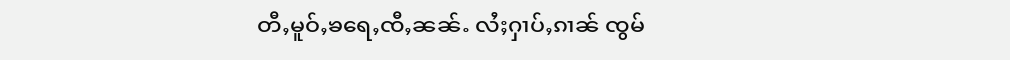တီႇမူဝ်ႇၶရေႇၸီႇၼၼ်ႉ လႆႈႁၢပ်ႇၵၢၼ် ၸွမ်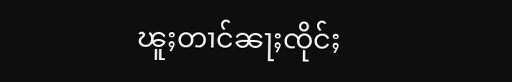ၽူႈတၢင်ၼႃႈၸိုင်ႈ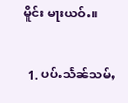မိူင်း မႃးယဝ်ႉ။

  1. ပပ်ႉသႅၼ်သမ်ႇ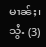မၢၼ်ႈ၊ သွႆႉ (3)